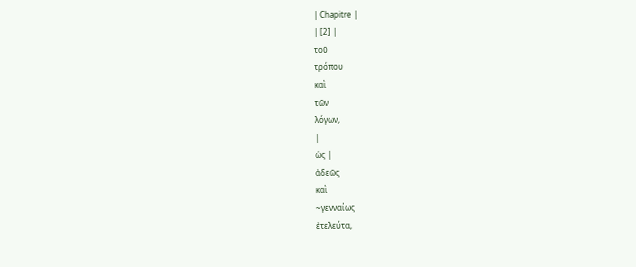| Chapitre |
| [2] |
τοῦ
τρόπου
καὶ
τῶν
λόγων,
|
ὡς |
ἀδεῶς
καὶ
~γενναίως
ἐτελεύτα,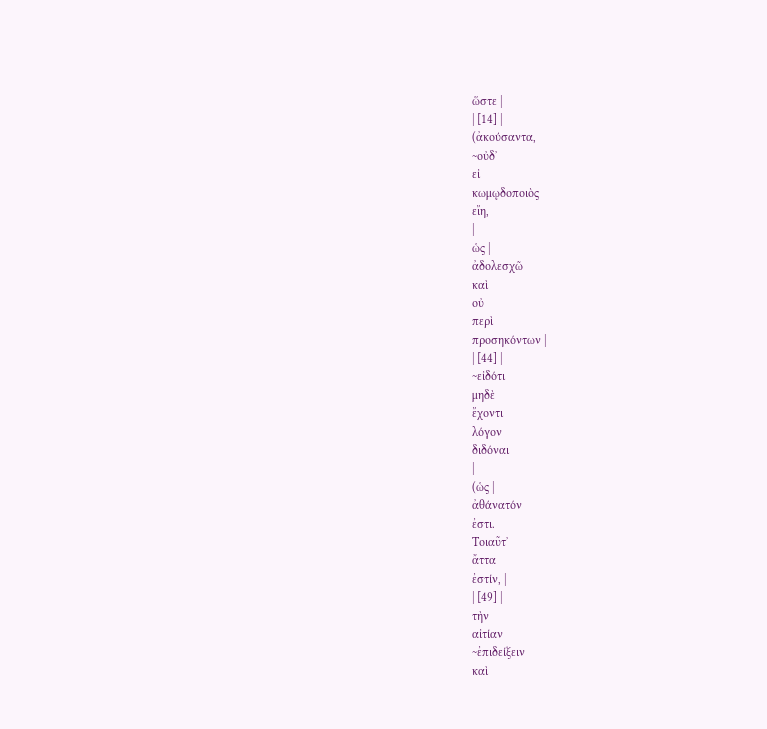ὥστε |
| [14] |
(ἀκούσαντα,
~οὐδ᾽
εἰ
κωμῳδοποιὸς
εἴη,
|
ὡς |
ἀδολεσχῶ
καὶ
οὐ
περὶ
προσηκόντων |
| [44] |
~εἰδότι
μηδὲ
ἔχοντι
λόγον
διδόναι
|
(ὡς |
ἀθάνατόν
ἐστι.
Τοιαῦτ᾽
ἄττα
ἐστίν, |
| [49] |
τὴν
αἰτίαν
~ἐπιδείξειν
καὶ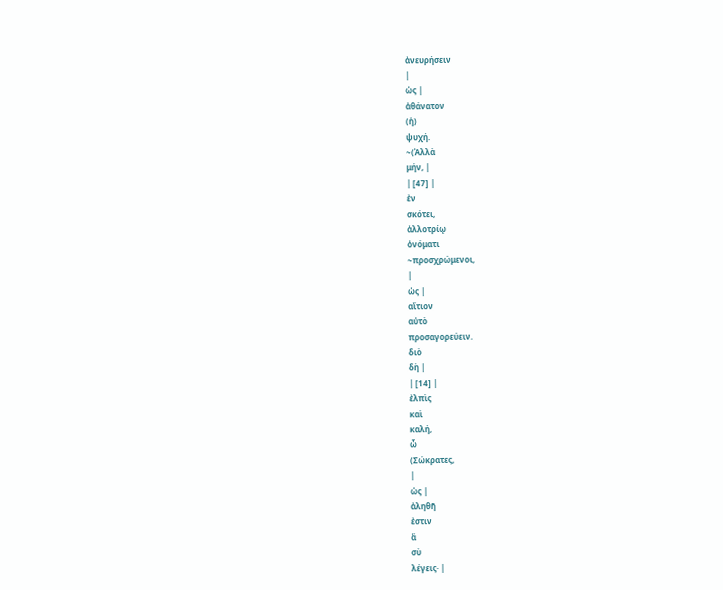ἀνευρήσειν
|
ὡς |
ἀθάνατον
(ἡ)
ψυχή.
~(Ἀλλὰ
μήν, |
| [47] |
ἐν
σκότει,
ἀλλοτρίῳ
ὀνόματι
~προσχρώμενοι,
|
ὡς |
αἴτιον
αὐτὸ
προσαγορεύειν.
διὸ
δὴ |
| [14] |
ἐλπὶς
καὶ
καλή,
ὦ
(Σώκρατες,
|
ὡς |
ἀληθῆ
ἐστιν
ἃ
σὺ
λέγεις· |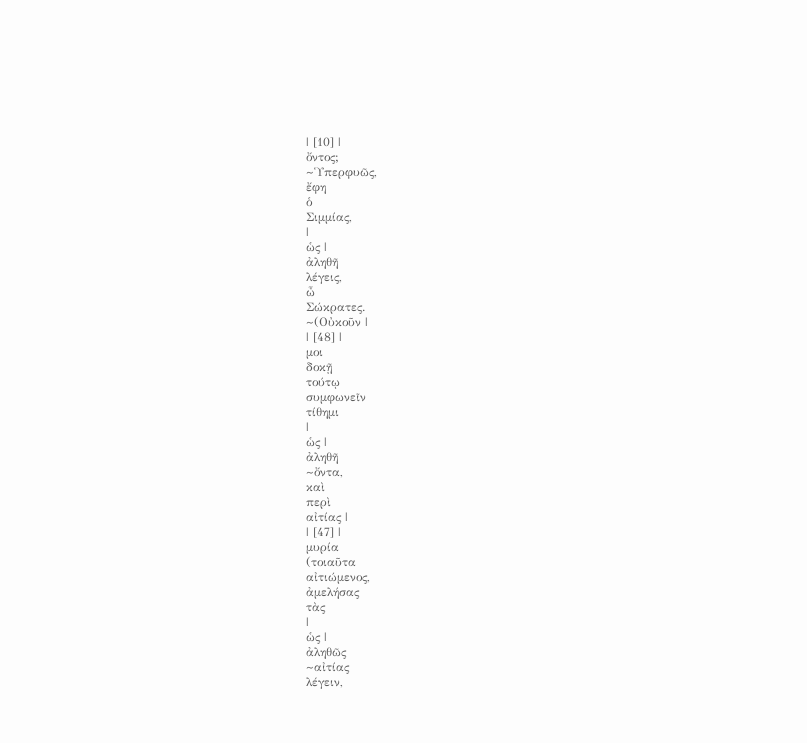| [10] |
ὄντος;
~Ὑπερφυῶς,
ἔφη
ὁ
Σιμμίας,
|
ὡς |
ἀληθῆ
λέγεις,
ὦ
Σώκρατες.
~(Οὐκοῦν |
| [48] |
μοι
δοκῇ
τούτῳ
συμφωνεῖν
τίθημι
|
ὡς |
ἀληθῆ
~ὄντα,
καὶ
περὶ
αἰτίας |
| [47] |
μυρία
(τοιαῦτα
αἰτιώμενος,
ἀμελήσας
τὰς
|
ὡς |
ἀληθῶς
~αἰτίας
λέγειν,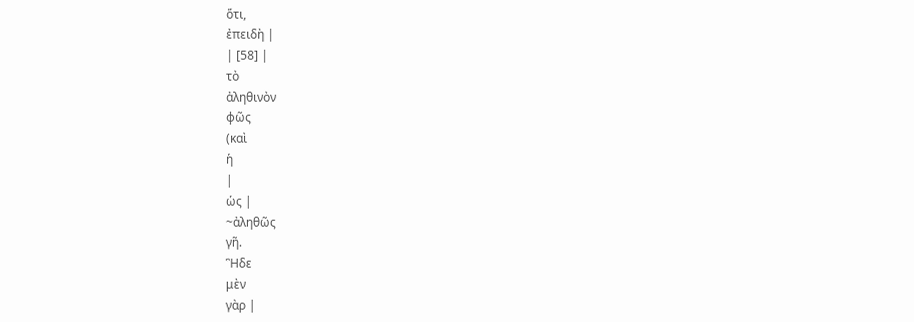ὅτι,
ἐπειδὴ |
| [58] |
τὸ
ἀληθινὸν
φῶς
(καὶ
ἡ
|
ὡς |
~ἀληθῶς
γῆ.
Ἣδε
μὲν
γὰρ |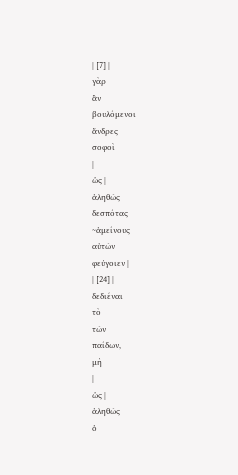| [7] |
γὰρ
ἂν
βουλόμενοι
ἄνδρες
σοφοὶ
|
ὡς |
ἀληθῶς
δεσπότας
~ἀμείνους
αὑτῶν
φεύγοιεν |
| [24] |
δεδιέναι
τὸ
τῶν
παίδων,
μὴ
|
ὡς |
ἀληθῶς
ὁ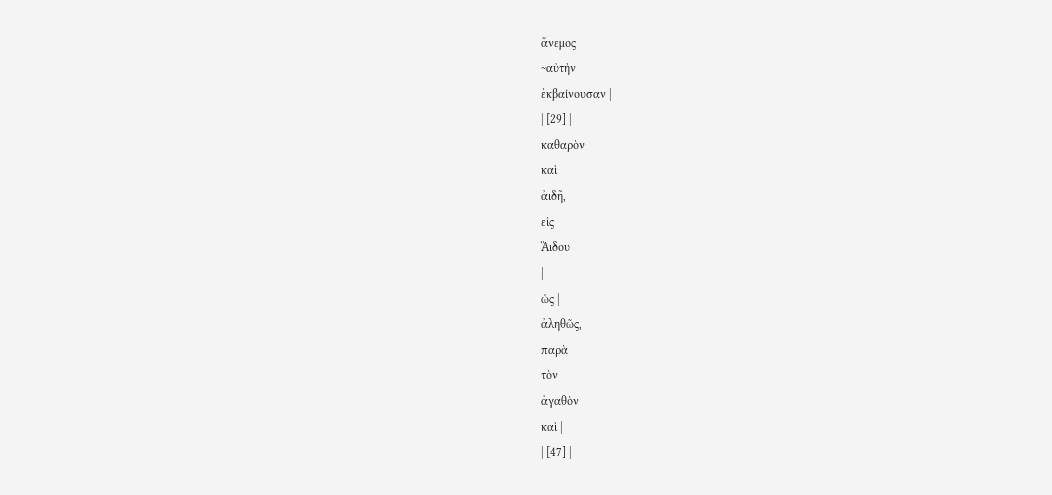ἄνεμος
~αὐτὴν
ἐκβαίνουσαν |
| [29] |
καθαρὸν
καὶ
ἀιδῆ,
εἰς
Ἅιδου
|
ὡς |
ἀληθῶς,
παρὰ
τὸν
ἀγαθὸν
καὶ |
| [47] |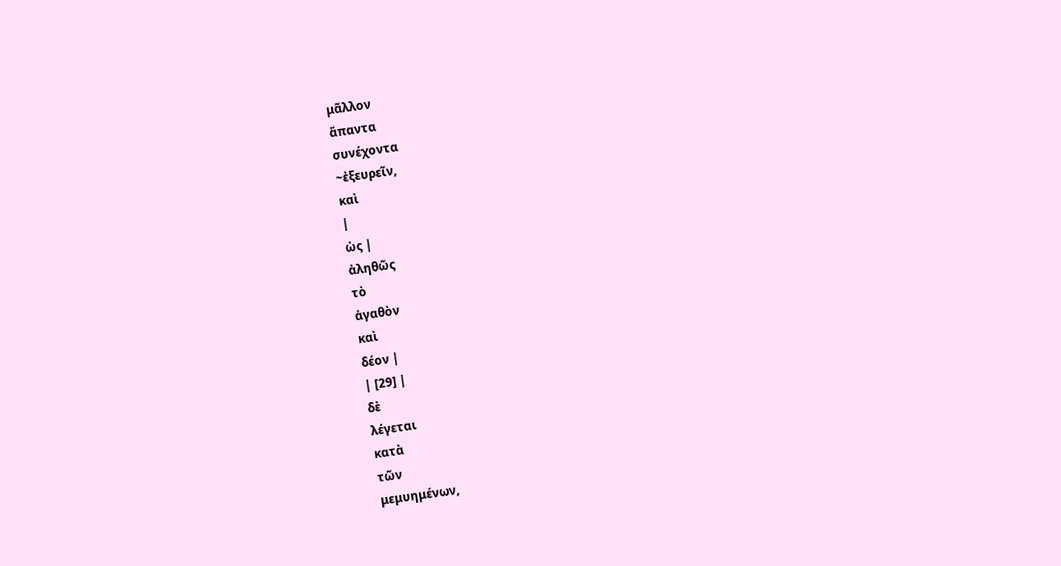μᾶλλον
ἅπαντα
συνέχοντα
~ἐξευρεῖν,
καὶ
|
ὡς |
ἀληθῶς
τὸ
ἀγαθὸν
καὶ
δέον |
| [29] |
δὲ
λέγεται
κατὰ
τῶν
μεμυημένων,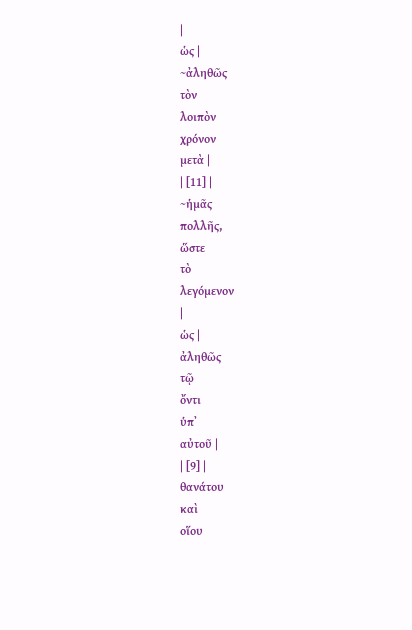|
ὡς |
~ἀληθῶς
τὸν
λοιπὸν
χρόνον
μετὰ |
| [11] |
~ἡμᾶς
πολλῆς,
ὥστε
τὸ
λεγόμενον
|
ὡς |
ἀληθῶς
τῷ
ὄντι
ὑπ᾽
αὐτοῦ |
| [9] |
θανάτου
καὶ
οἵου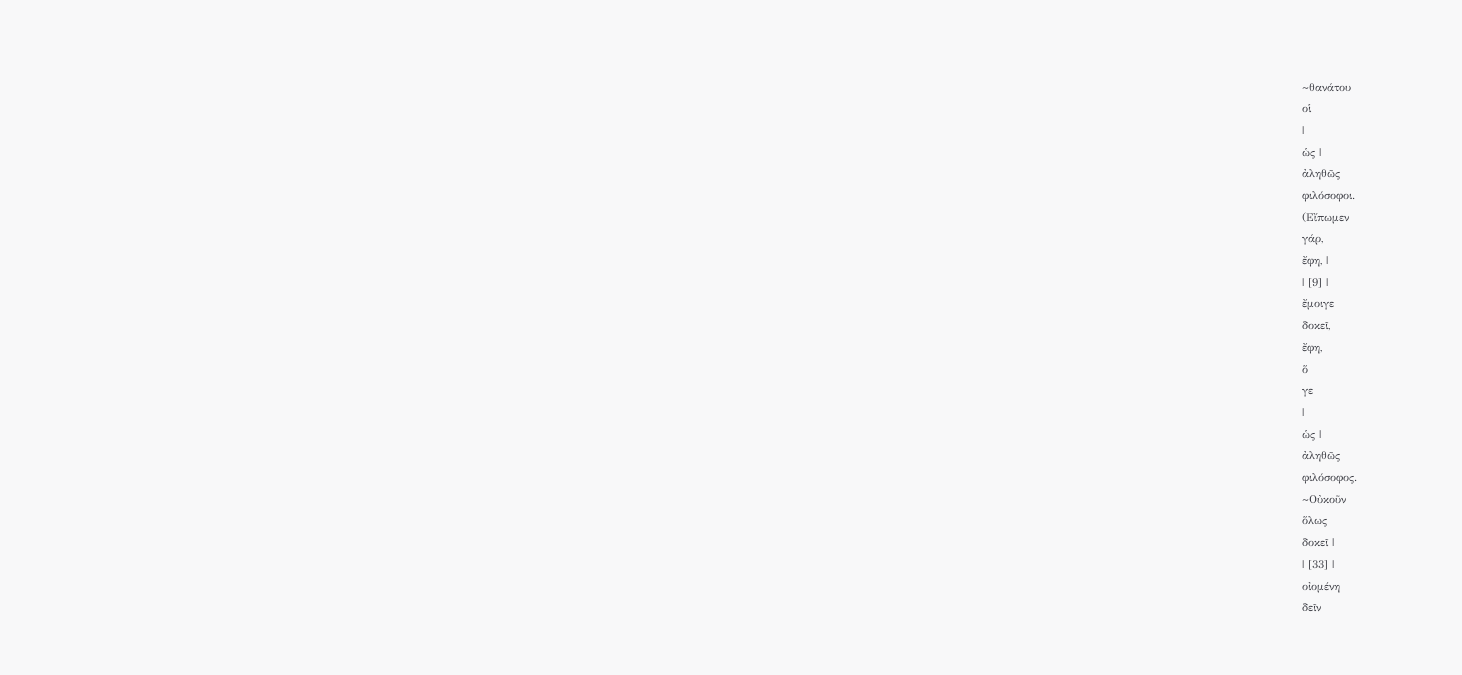~θανάτου
οἱ
|
ὡς |
ἀληθῶς
φιλόσοφοι.
(Εἴπωμεν
γάρ,
ἔφη, |
| [9] |
ἔμοιγε
δοκεῖ,
ἔφη,
ὅ
γε
|
ὡς |
ἀληθῶς
φιλόσοφος.
~Οὐκοῦν
ὅλως
δοκεῖ |
| [33] |
οἰομένη
δεῖν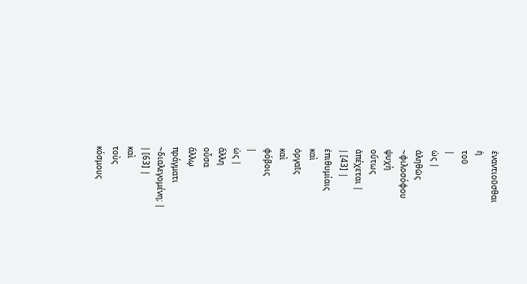ἐναντιοῦσθαι
ἡ
τοῦ
|
ὡς |
ἀληθῶς
~φιλοσόφου
ψυχὴ
οὕτως
ἀπέχεται |
| [43] |
ἐπιθυμίαις
καὶ
ὀργαῖς
καὶ
φόβοις
|
ὡς |
ἄλλη
οὖσα
ἄλλῳ
πράγματι
~διαλεγομένη; |
| [63] |
καὶ
τοὺς
κόσμους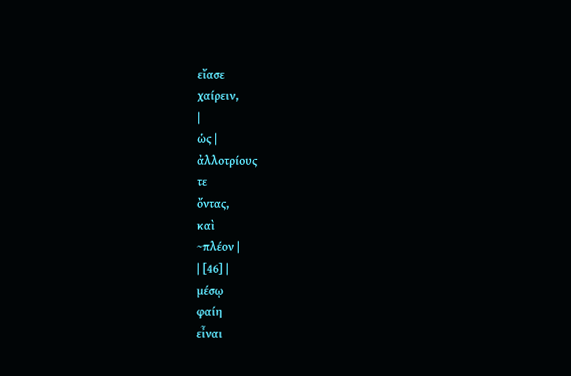εἴασε
χαίρειν,
|
ὡς |
ἀλλοτρίους
τε
ὄντας,
καὶ
~πλέον |
| [46] |
μέσῳ
φαίη
εἶναι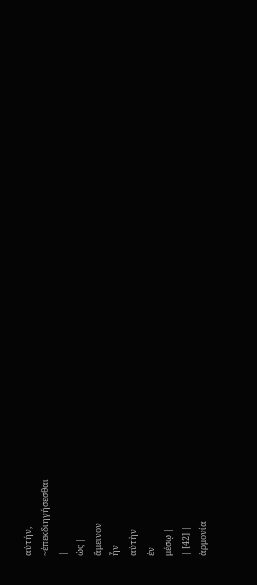αὐτήν,
~ἐπεκδιηγήσεσθαι
|
ὡς |
ἄμεινον
ἦν
αὐτὴν
ἐν
μέσῳ |
| [42] |
ἁρμονία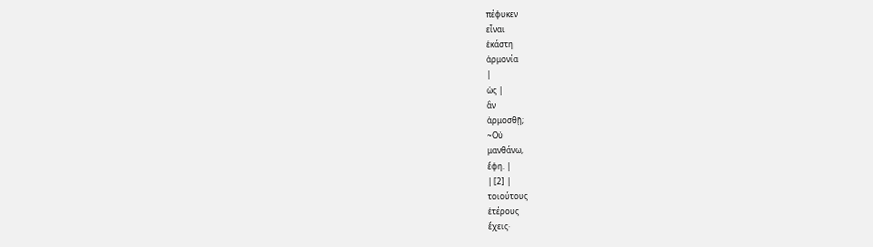πέφυκεν
εἶναι
ἑκάστη
ἁρμονία
|
ὡς |
ἂν
ἁρμοσθῇ;
~Οὐ
μανθάνω,
ἔφη. |
| [2] |
τοιούτους
ἑτέρους
ἔχεις·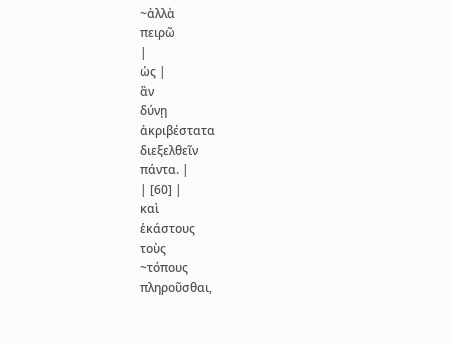~ἀλλὰ
πειρῶ
|
ὡς |
ἂν
δύνῃ
ἀκριβέστατα
διεξελθεῖν
πάντα. |
| [60] |
καὶ
ἑκάστους
τοὺς
~τόπους
πληροῦσθαι,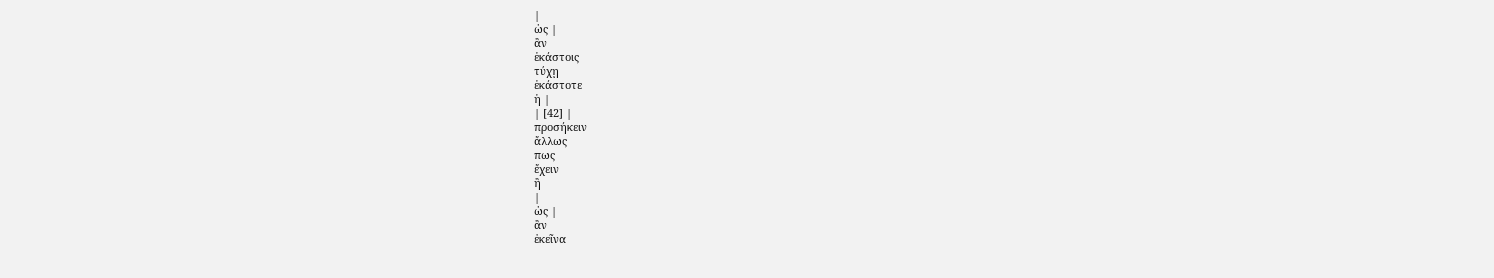|
ὡς |
ἂν
ἑκάστοις
τύχῃ
ἑκάστοτε
ἡ |
| [42] |
προσήκειν
ἄλλως
πως
ἔχειν
ἢ
|
ὡς |
ἂν
ἐκεῖνα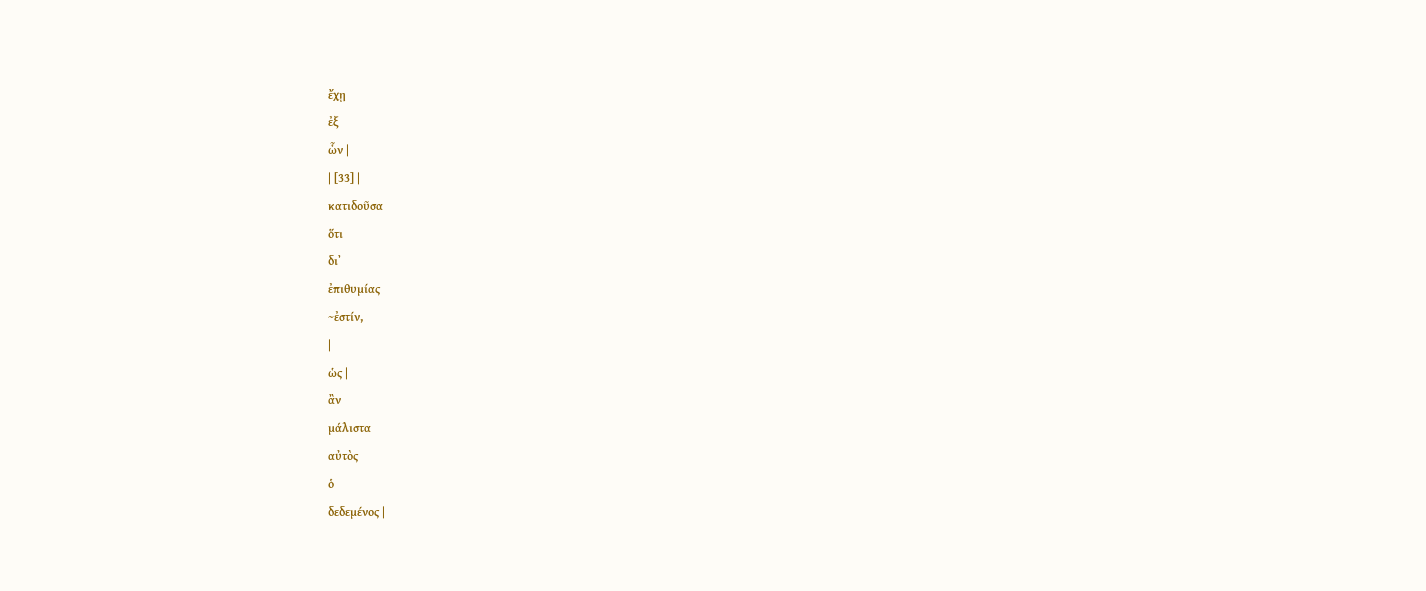ἔχῃ
ἐξ
ὧν |
| [33] |
κατιδοῦσα
ὅτι
δι᾽
ἐπιθυμίας
~ἐστίν,
|
ὡς |
ἂν
μάλιστα
αὐτὸς
ὁ
δεδεμένος |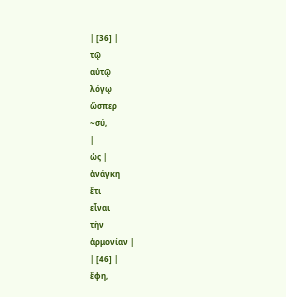| [36] |
τῷ
αὐτῷ
λόγῳ
ὥσπερ
~σύ,
|
ὡς |
ἀνάγκη
ἔτι
εἶναι
τὴν
ἁρμονίαν |
| [46] |
ἔφη,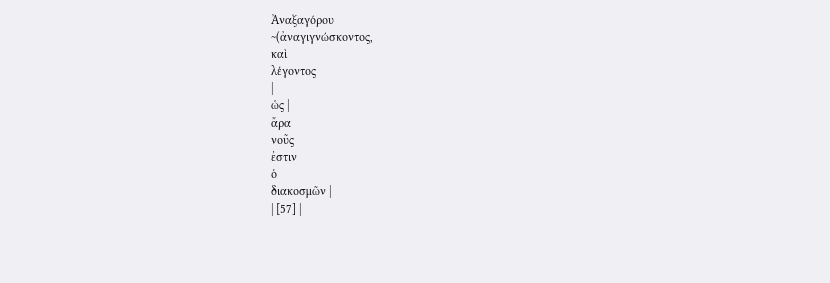Ἀναξαγόρου
~(ἀναγιγνώσκοντος,
καὶ
λέγοντος
|
ὡς |
ἄρα
νοῦς
ἐστιν
ὁ
διακοσμῶν |
| [57] |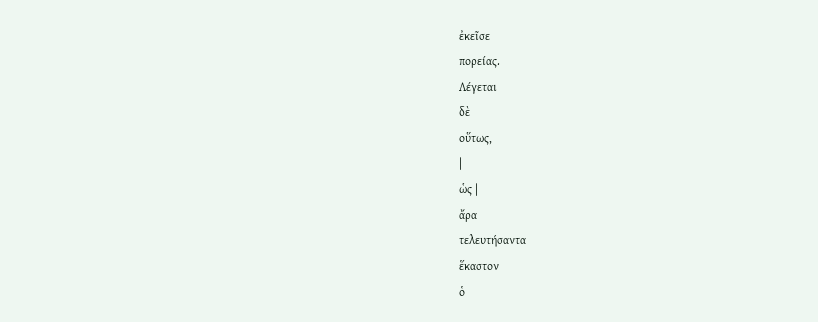ἐκεῖσε
πορείας.
Λέγεται
δὲ
οὕτως,
|
ὡς |
ἄρα
τελευτήσαντα
ἕκαστον
ὁ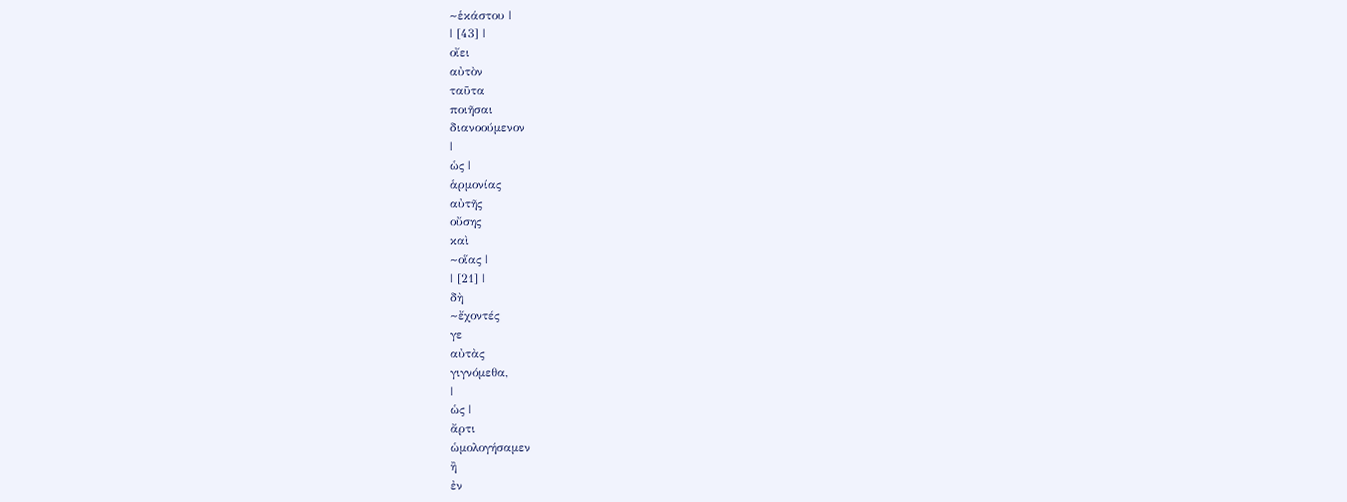~ἑκάστου |
| [43] |
οἴει
αὐτὸν
ταῦτα
ποιῆσαι
διανοούμενον
|
ὡς |
ἁρμονίας
αὐτῆς
οὔσης
καὶ
~οἵας |
| [21] |
δὴ
~ἔχοντές
γε
αὐτὰς
γιγνόμεθα,
|
ὡς |
ἄρτι
ὡμολογήσαμεν
ἢ
ἐν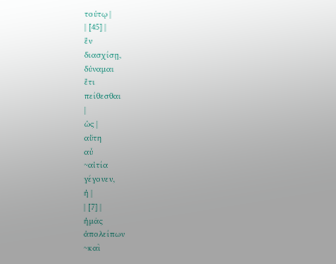τούτῳ |
| [45] |
ἓν
διασχίσῃ,
δύναμαι
ἔτι
πείθεσθαι
|
ὡς |
αὕτη
αὖ
~αἰτία
γέγονεν,
ἡ |
| [7] |
ἡμᾶς
ἀπολείπων
~καὶ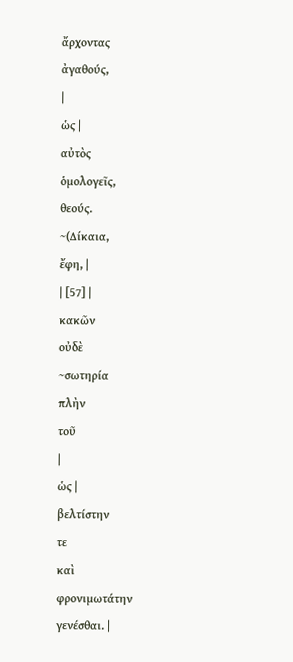ἄρχοντας
ἀγαθούς,
|
ὡς |
αὐτὸς
ὁμολογεῖς,
θεούς.
~(Δίκαια,
ἔφη, |
| [57] |
κακῶν
οὐδὲ
~σωτηρία
πλὴν
τοῦ
|
ὡς |
βελτίστην
τε
καὶ
φρονιμωτάτην
γενέσθαι. |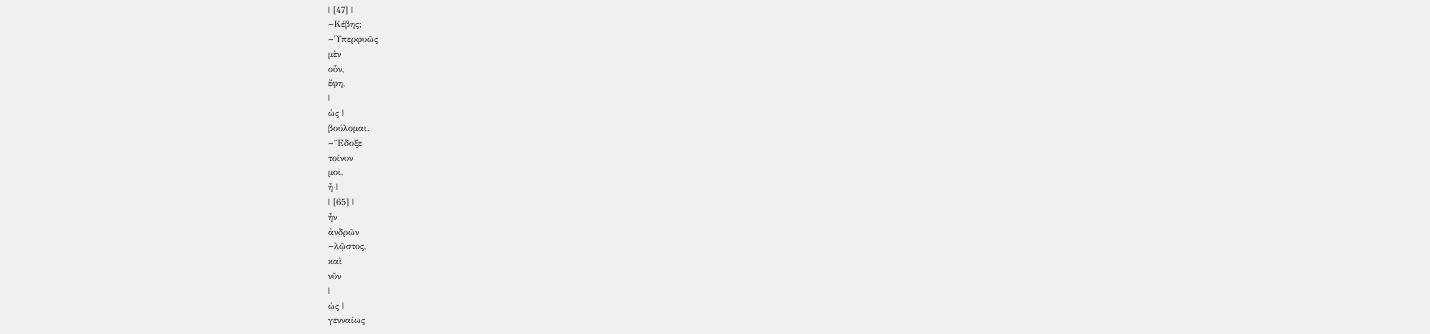| [47] |
~Κέβης;
~Ὑπερφυῶς
μὲν
οὖν,
ἔφη,
|
ὡς |
βούλομαι.
~Ἔδοξε
τοίνυν
μοι,
ἦ |
| [65] |
ἦν
ἀνδρῶν
~λῷστος,
καὶ
νῦν
|
ὡς |
γενναίως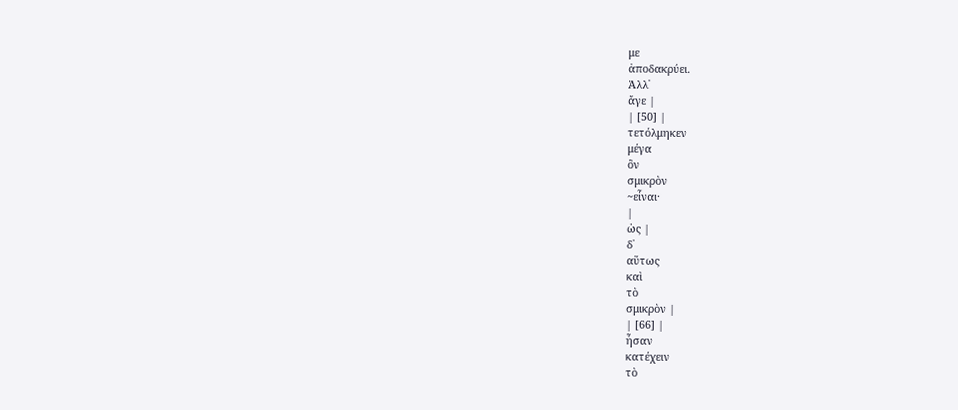με
ἀποδακρύει.
Ἀλλ᾽
ἄγε |
| [50] |
τετόλμηκεν
μέγα
ὂν
σμικρὸν
~εἶναι·
|
ὡς |
δ᾽
αὕτως
καὶ
τὸ
σμικρὸν |
| [66] |
ἦσαν
κατέχειν
τὸ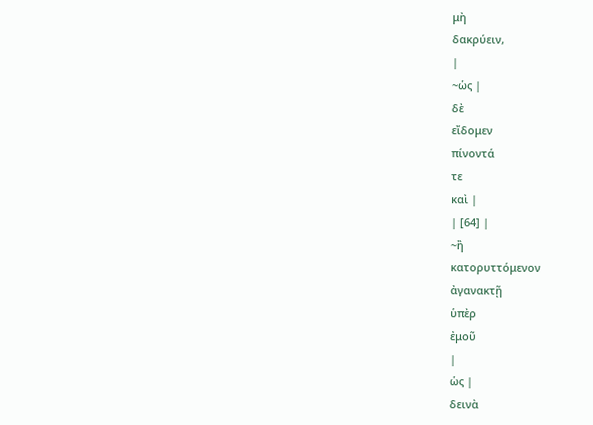μὴ
δακρύειν,
|
~ὡς |
δὲ
εἴδομεν
πίνοντά
τε
καὶ |
| [64] |
~ἢ
κατορυττόμενον
ἀγανακτῇ
ὑπὲρ
ἐμοῦ
|
ὡς |
δεινὰ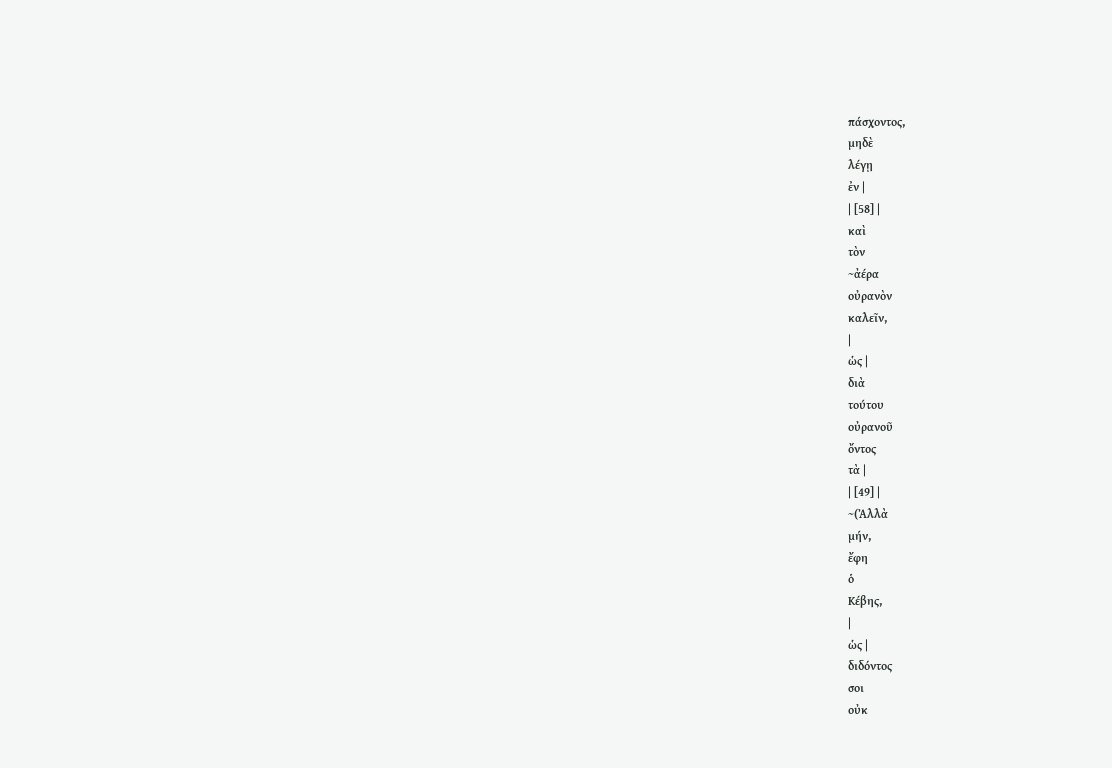πάσχοντος,
μηδὲ
λέγῃ
ἐν |
| [58] |
καὶ
τὸν
~ἀέρα
οὐρανὸν
καλεῖν,
|
ὡς |
διὰ
τούτου
οὐρανοῦ
ὄντος
τὰ |
| [49] |
~(Ἀλλὰ
μήν,
ἔφη
ὁ
Κέβης,
|
ὡς |
διδόντος
σοι
οὐκ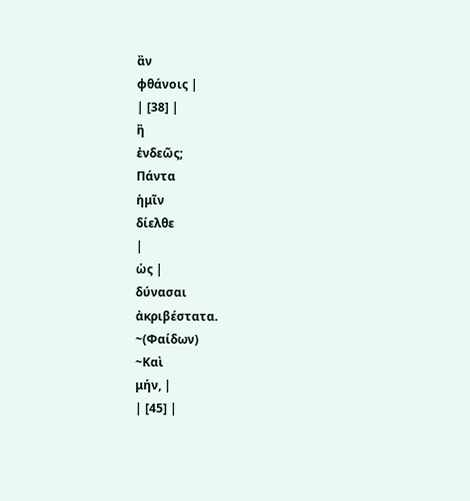ἂν
φθάνοις |
| [38] |
ἢ
ἐνδεῶς;
Πάντα
ἡμῖν
δίελθε
|
ὡς |
δύνασαι
ἀκριβέστατα.
~(Φαίδων)
~Καὶ
μήν, |
| [45] |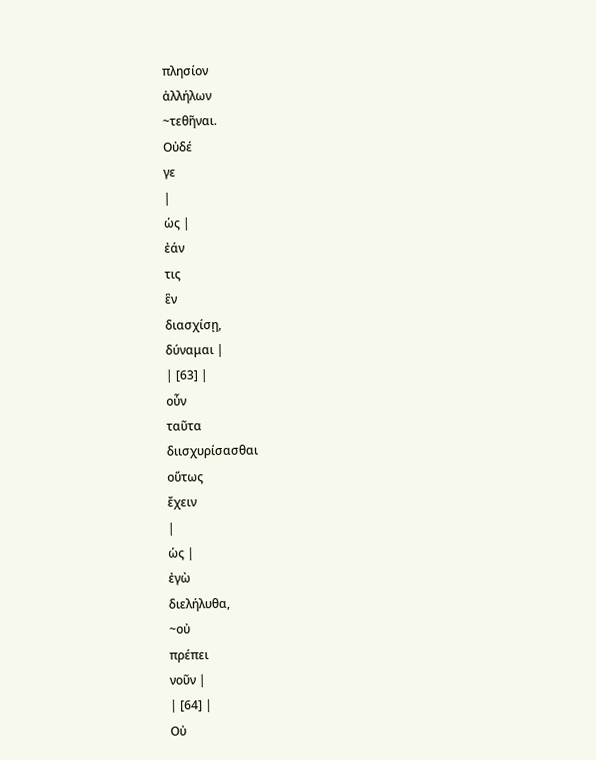πλησίον
ἀλλήλων
~τεθῆναι.
Οὐδέ
γε
|
ὡς |
ἐάν
τις
ἓν
διασχίσῃ,
δύναμαι |
| [63] |
οὖν
ταῦτα
διισχυρίσασθαι
οὕτως
ἔχειν
|
ὡς |
ἐγὼ
διελήλυθα,
~οὐ
πρέπει
νοῦν |
| [64] |
Οὐ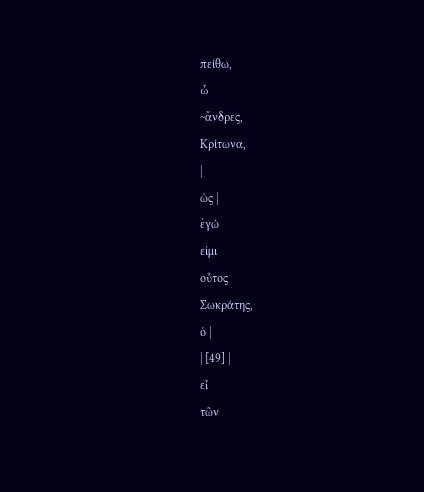πείθω,
ὦ
~ἄνδρες,
Κρίτωνα,
|
ὡς |
ἐγώ
εἰμι
οὗτος
Σωκράτης,
ὁ |
| [49] |
εἶ
τῶν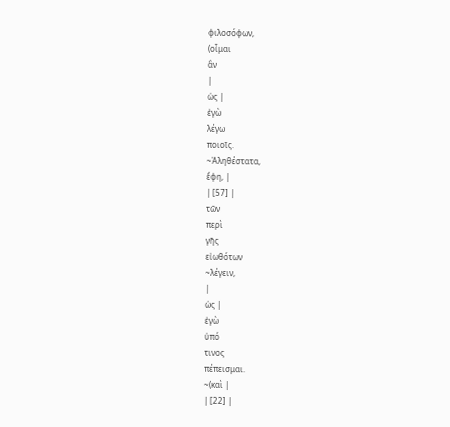φιλοσόφων,
(οἶμαι
ἂν
|
ὡς |
ἐγὼ
λέγω
ποιοῖς.
~Ἀληθέστατα,
ἔφη, |
| [57] |
τῶν
περὶ
γῆς
εἰωθότων
~λέγειν,
|
ὡς |
ἐγὼ
ὑπό
τινος
πέπεισμαι.
~(καὶ |
| [22] |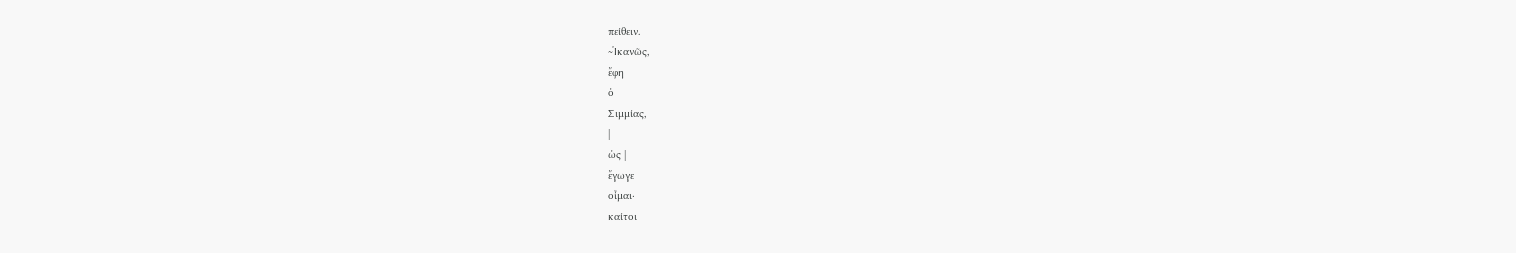πείθειν.
~Ἱκανῶς,
ἔφη
ὁ
Σιμμίας,
|
ὡς |
ἔγωγε
οἶμαι·
καίτοι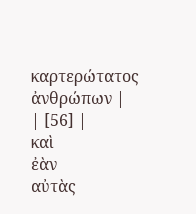καρτερώτατος
ἀνθρώπων |
| [56] |
καὶ
ἐὰν
αὐτὰς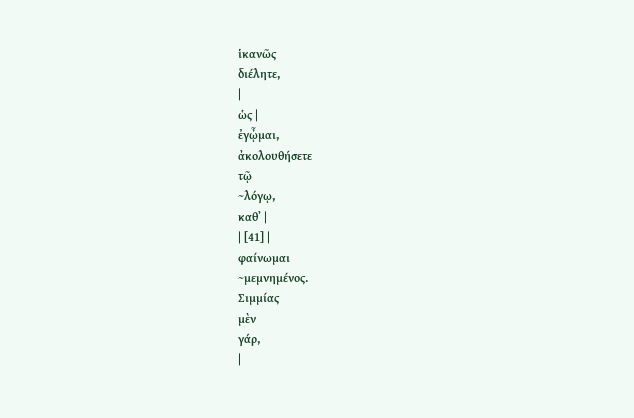ἱκανῶς
διέλητε,
|
ὡς |
ἐγᾦμαι,
ἀκολουθήσετε
τῷ
~λόγῳ,
καθ᾽ |
| [41] |
φαίνωμαι
~μεμνημένος.
Σιμμίας
μὲν
γάρ,
|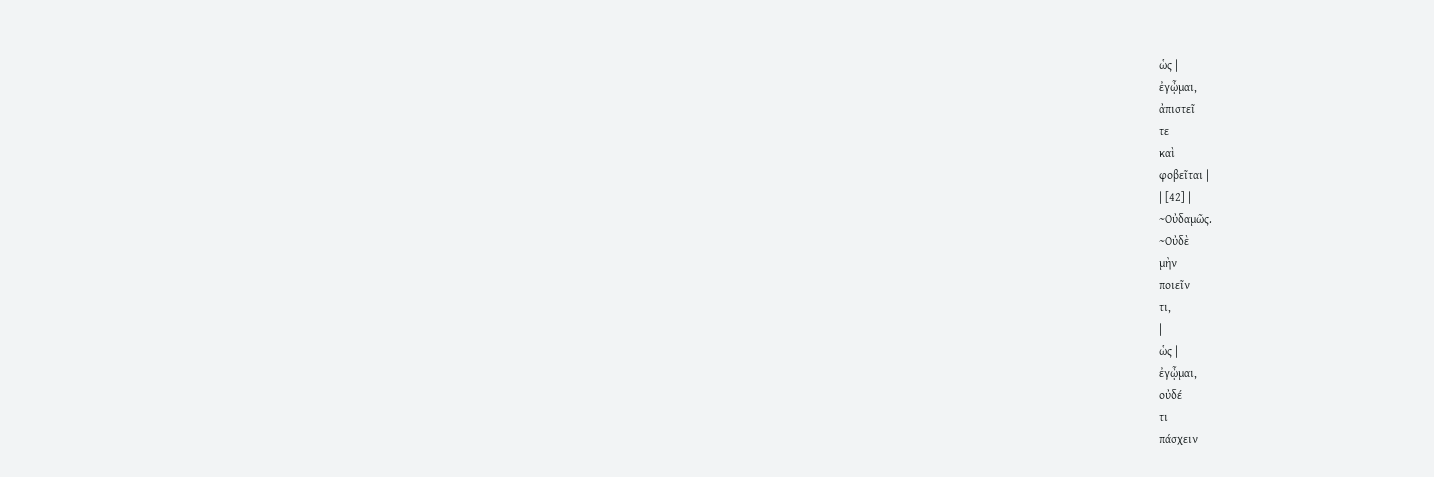ὡς |
ἐγᾦμαι,
ἀπιστεῖ
τε
καὶ
φοβεῖται |
| [42] |
~Οὐδαμῶς.
~Οὐδὲ
μὴν
ποιεῖν
τι,
|
ὡς |
ἐγᾦμαι,
οὐδέ
τι
πάσχειν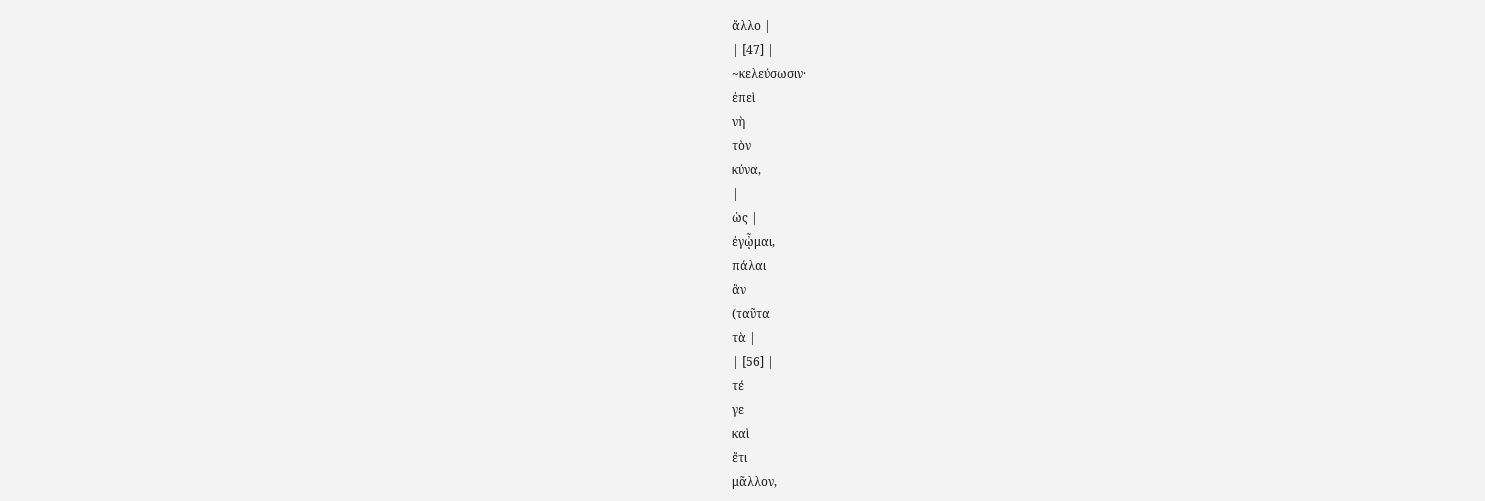ἄλλο |
| [47] |
~κελεύσωσιν·
ἐπεὶ
νὴ
τὸν
κύνα,
|
ὡς |
ἐγᾦμαι,
πάλαι
ἂν
(ταῦτα
τὰ |
| [56] |
τέ
γε
καὶ
ἔτι
μᾶλλον,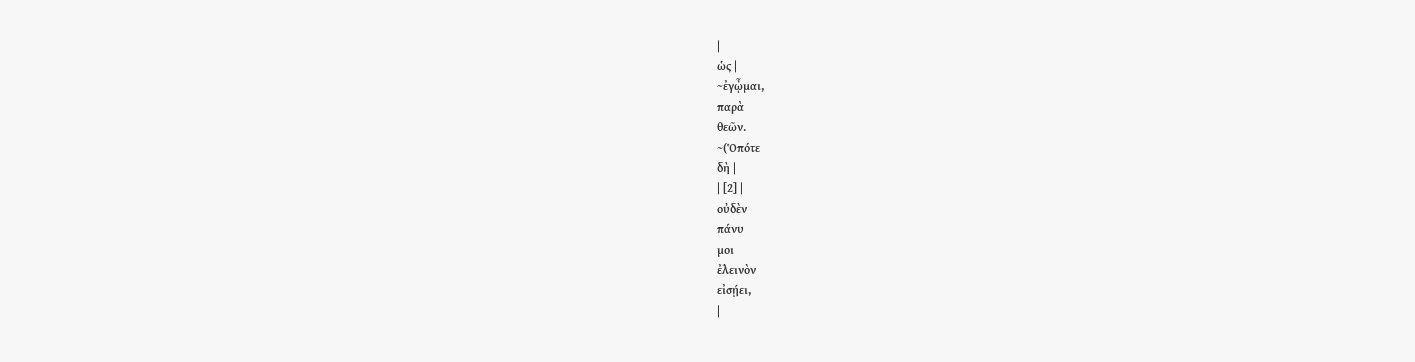|
ὡς |
~ἐγᾦμαι,
παρὰ
θεῶν.
~(Ὁπότε
δὴ |
| [2] |
οὐδὲν
πάνυ
μοι
ἐλεινὸν
εἰσῄει,
|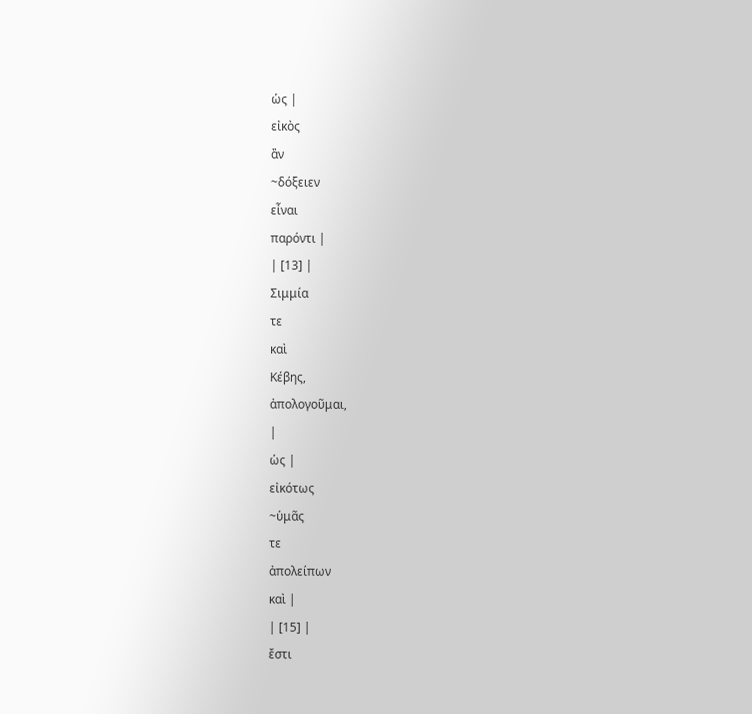ὡς |
εἰκὸς
ἂν
~δόξειεν
εἶναι
παρόντι |
| [13] |
Σιμμία
τε
καὶ
Κέβης,
ἀπολογοῦμαι,
|
ὡς |
εἰκότως
~ὑμᾶς
τε
ἀπολείπων
καὶ |
| [15] |
ἔστι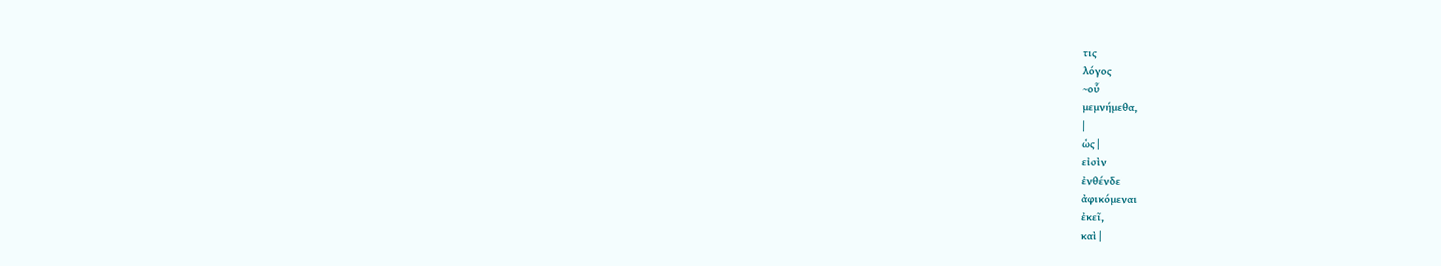τις
λόγος
~οὗ
μεμνήμεθα,
|
ὡς |
εἰσὶν
ἐνθένδε
ἀφικόμεναι
ἐκεῖ,
καὶ |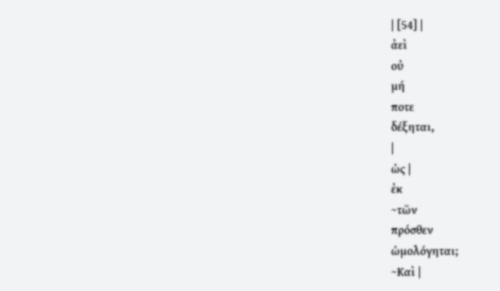| [54] |
ἀεὶ
οὐ
μή
ποτε
δέξηται,
|
ὡς |
ἐκ
~τῶν
πρόσθεν
ὡμολόγηται;
~Καὶ |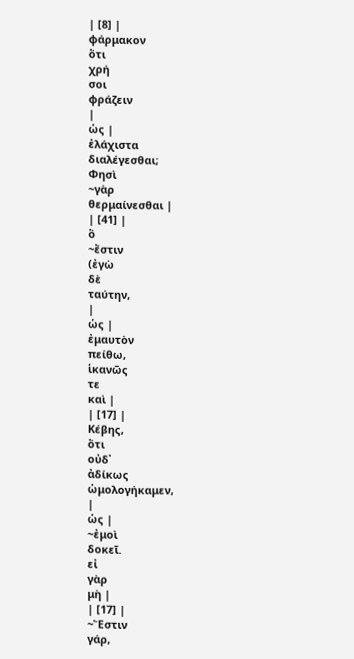| [8] |
φάρμακον
ὅτι
χρή
σοι
φράζειν
|
ὡς |
ἐλάχιστα
διαλέγεσθαι;
Φησὶ
~γὰρ
θερμαίνεσθαι |
| [41] |
ὃ
~ἔστιν
(ἐγὼ
δὲ
ταύτην,
|
ὡς |
ἐμαυτὸν
πείθω,
ἱκανῶς
τε
καὶ |
| [17] |
Κέβης,
ὅτι
οὐδ᾽
ἀδίκως
ὡμολογήκαμεν,
|
ὡς |
~ἐμοὶ
δοκεῖ.
εἰ
γὰρ
μὴ |
| [17] |
~Ἔστιν
γάρ,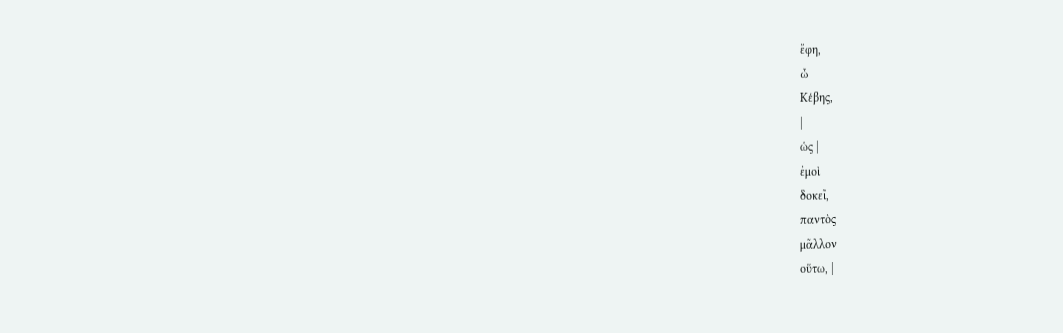ἔφη,
ὦ
Κέβης,
|
ὡς |
ἐμοὶ
δοκεῖ,
παντὸς
μᾶλλον
οὕτω, |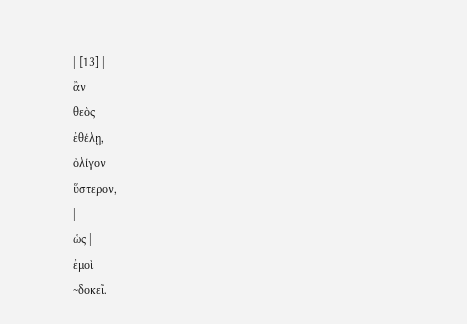| [13] |
ἂν
θεὸς
ἐθέλῃ,
ὀλίγον
ὕστερον,
|
ὡς |
ἐμοὶ
~δοκεῖ.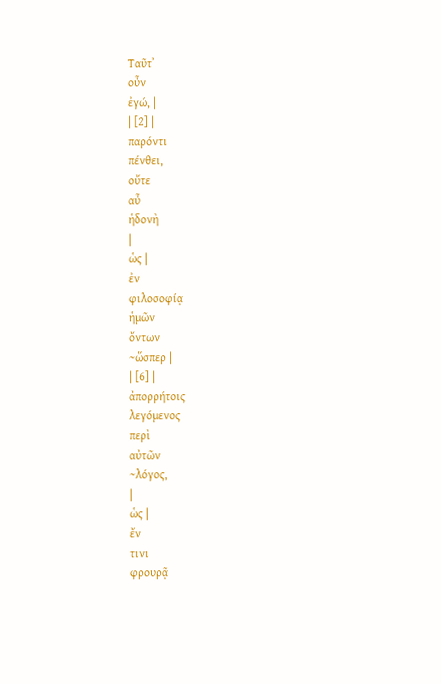Ταῦτ᾽
οὖν
ἐγώ, |
| [2] |
παρόντι
πένθει,
οὔτε
αὖ
ἡδονὴ
|
ὡς |
ἐν
φιλοσοφίᾳ
ἡμῶν
ὄντων
~ὥσπερ |
| [6] |
ἀπορρήτοις
λεγόμενος
περὶ
αὐτῶν
~λόγος,
|
ὡς |
ἔν
τινι
φρουρᾷ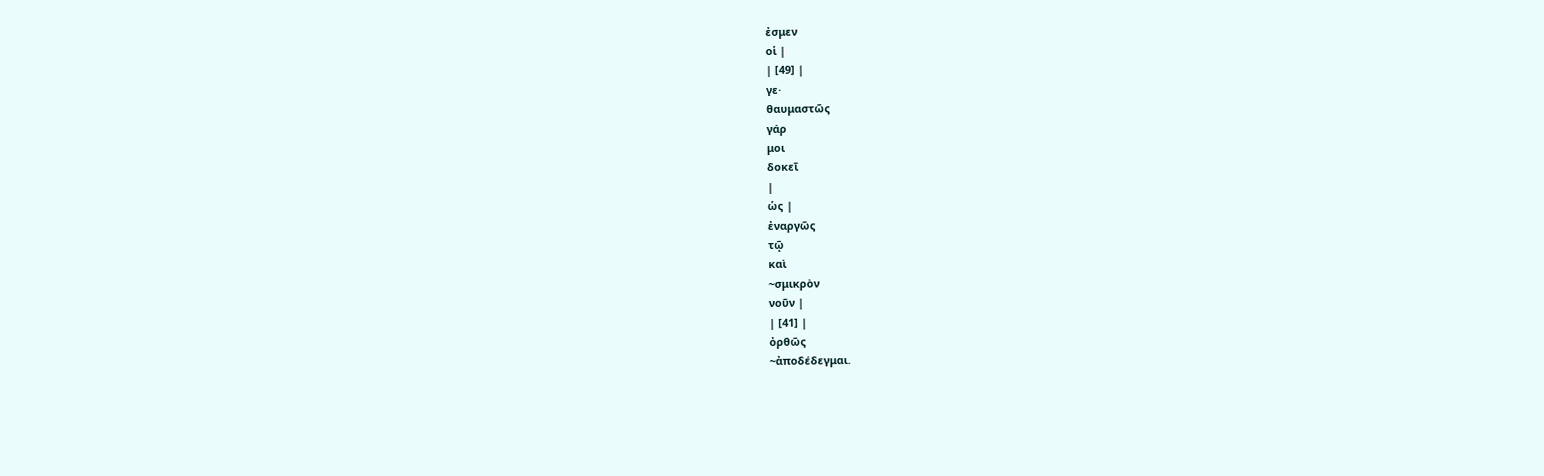ἐσμεν
οἱ |
| [49] |
γε·
θαυμαστῶς
γάρ
μοι
δοκεῖ
|
ὡς |
ἐναργῶς
τῷ
καὶ
~σμικρὸν
νοῦν |
| [41] |
ὀρθῶς
~ἀποδέδεγμαι.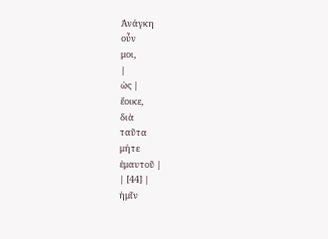Ἀνάγκη
οὖν
μοι,
|
ὡς |
ἔοικε,
διὰ
ταῦτα
μήτε
ἐμαυτοῦ |
| [44] |
ἡμῖν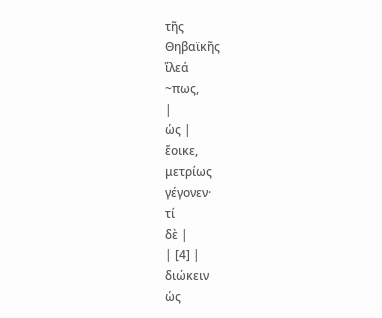τῆς
Θηβαϊκῆς
ἵλεά
~πως,
|
ὡς |
ἔοικε,
μετρίως
γέγονεν·
τί
δὲ |
| [4] |
διώκειν
ὡς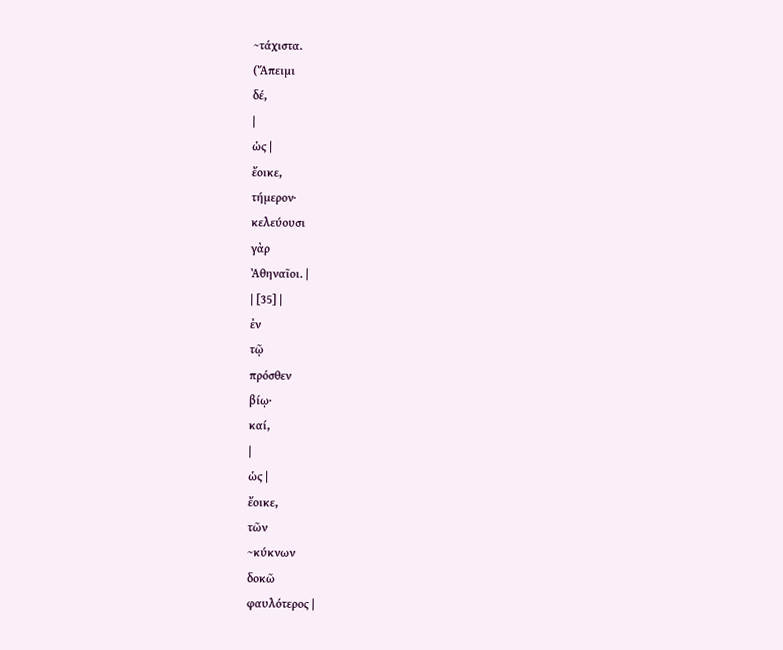~τάχιστα.
(Ἄπειμι
δέ,
|
ὡς |
ἔοικε,
τήμερον·
κελεύουσι
γὰρ
Ἀθηναῖοι. |
| [35] |
ἐν
τῷ
πρόσθεν
βίῳ·
καί,
|
ὡς |
ἔοικε,
τῶν
~κύκνων
δοκῶ
φαυλότερος |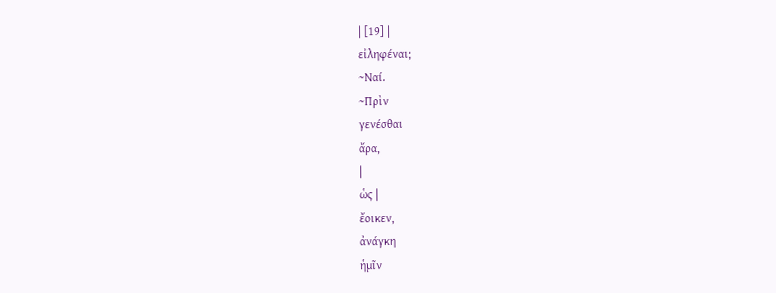| [19] |
εἰληφέναι;
~Ναί.
~Πρὶν
γενέσθαι
ἄρα,
|
ὡς |
ἔοικεν,
ἀνάγκη
ἡμῖν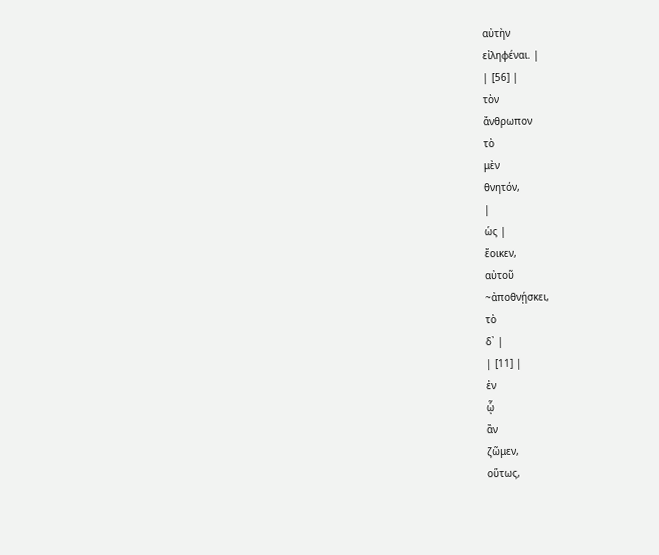αὐτὴν
εἰληφέναι. |
| [56] |
τὸν
ἄνθρωπον
τὸ
μὲν
θνητόν,
|
ὡς |
ἔοικεν,
αὐτοῦ
~ἀποθνῄσκει,
τὸ
δ᾽ |
| [11] |
ἐν
ᾧ
ἂν
ζῶμεν,
οὕτως,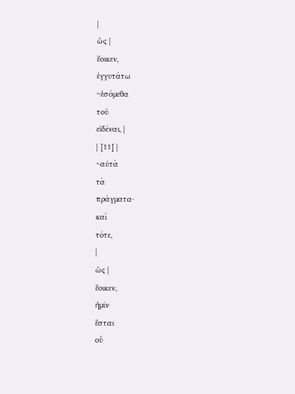|
ὡς |
ἔοικεν,
ἐγγυτάτω
~ἐσόμεθα
τοῦ
εἰδέναι, |
| [11] |
~αὐτὰ
τὰ
πράγματα·
καὶ
τότε,
|
ὡς |
ἔοικεν,
ἡμῖν
ἔσται
οὗ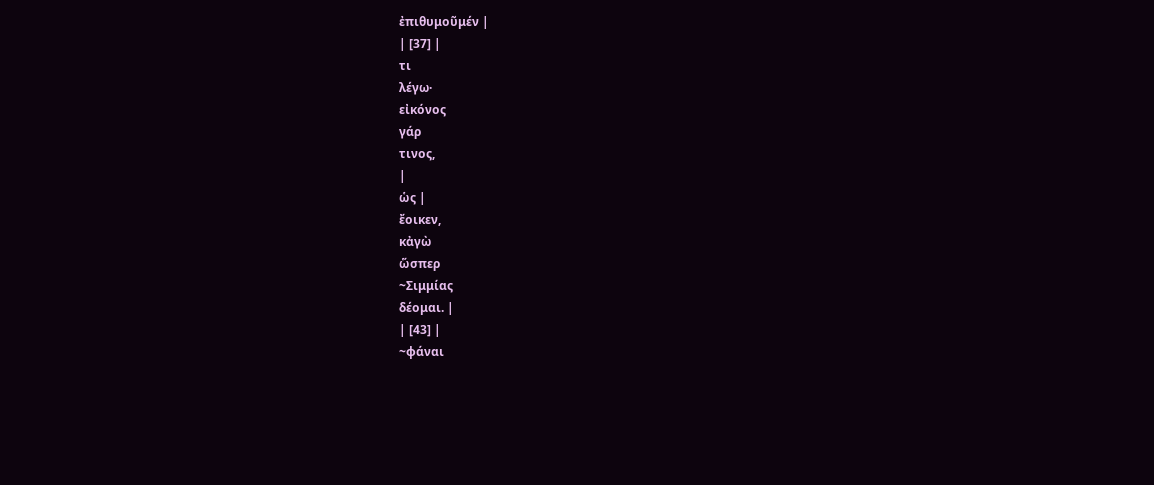ἐπιθυμοῦμέν |
| [37] |
τι
λέγω·
εἰκόνος
γάρ
τινος,
|
ὡς |
ἔοικεν,
κἀγὼ
ὥσπερ
~Σιμμίας
δέομαι. |
| [43] |
~φάναι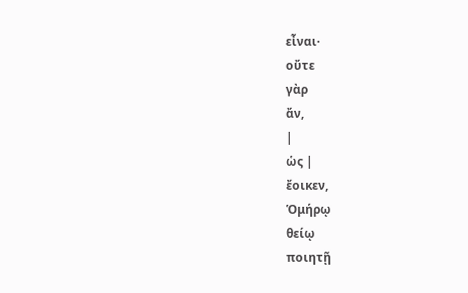εἶναι·
οὔτε
γὰρ
ἄν,
|
ὡς |
ἔοικεν,
Ὁμήρῳ
θείῳ
ποιητῇ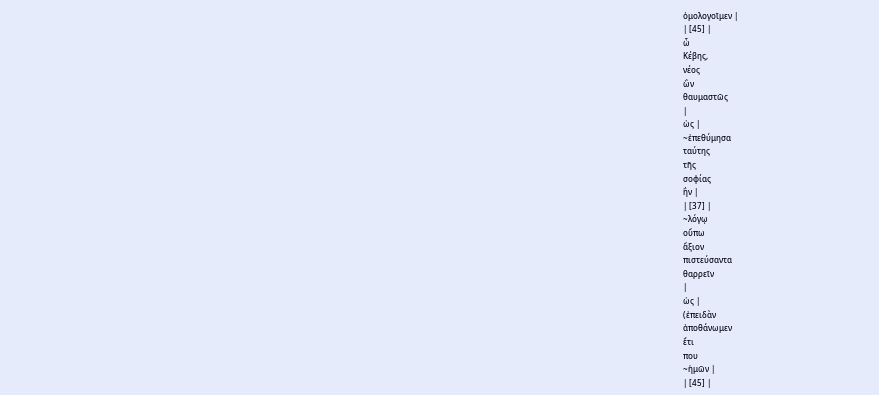ὁμολογοῖμεν |
| [45] |
ὦ
Κέβης,
νέος
ὢν
θαυμαστῶς
|
ὡς |
~ἐπεθύμησα
ταύτης
τῆς
σοφίας
ἣν |
| [37] |
~λόγῳ
οὔπω
ἄξιον
πιστεύσαντα
θαρρεῖν
|
ὡς |
(ἐπειδὰν
ἀποθάνωμεν
ἔτι
που
~ἡμῶν |
| [45] |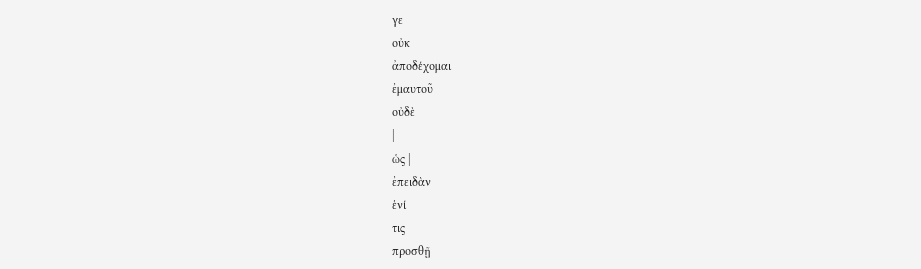γε
οὐκ
ἀποδέχομαι
ἐμαυτοῦ
οὐδὲ
|
ὡς |
ἐπειδὰν
ἑνί
τις
προσθῇ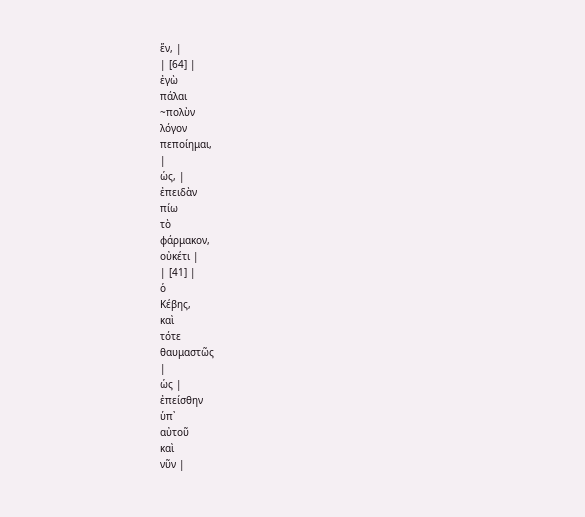ἕν, |
| [64] |
ἐγὼ
πάλαι
~πολὺν
λόγον
πεποίημαι,
|
ὡς, |
ἐπειδὰν
πίω
τὸ
φάρμακον,
οὐκέτι |
| [41] |
ὁ
Κέβης,
καὶ
τότε
θαυμαστῶς
|
ὡς |
ἐπείσθην
ὑπ᾽
αὐτοῦ
καὶ
νῦν |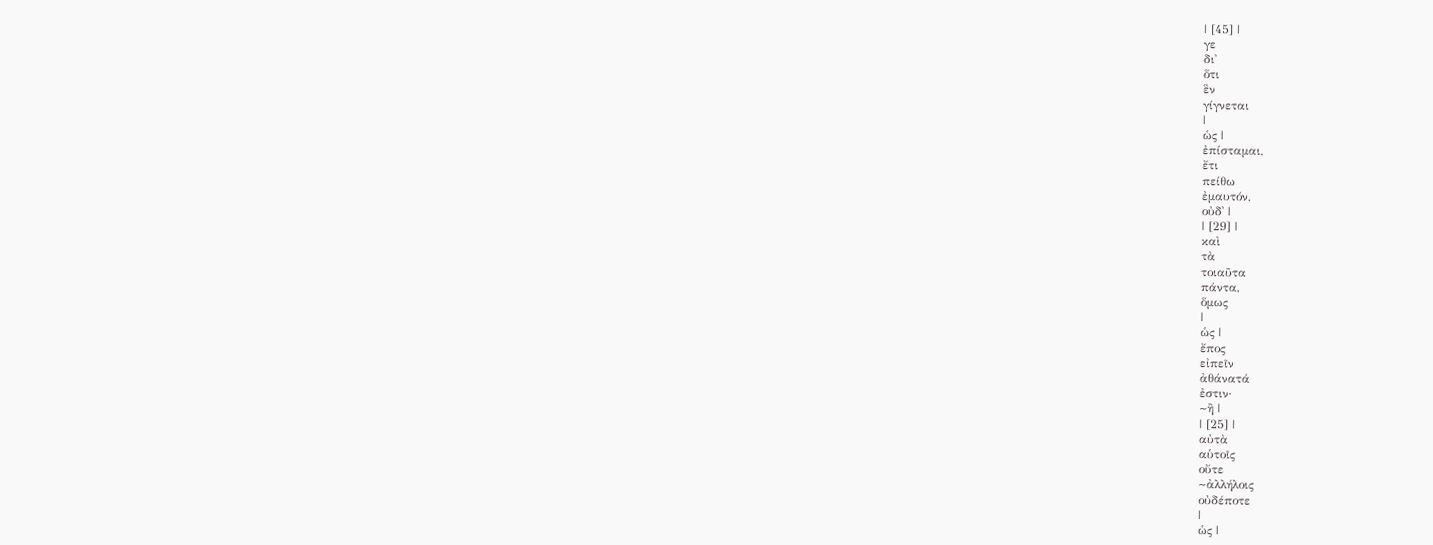| [45] |
γε
δι᾽
ὅτι
ἓν
γίγνεται
|
ὡς |
ἐπίσταμαι,
ἔτι
πείθω
ἐμαυτόν,
οὐδ᾽ |
| [29] |
καὶ
τὰ
τοιαῦτα
πάντα,
ὅμως
|
ὡς |
ἔπος
εἰπεῖν
ἀθάνατά
ἐστιν·
~ἢ |
| [25] |
αὐτὰ
αὑτοῖς
οὔτε
~ἀλλήλοις
οὐδέποτε
|
ὡς |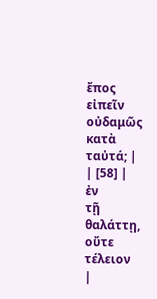ἔπος
εἰπεῖν
οὐδαμῶς
κατὰ
ταὐτά; |
| [58] |
ἐν
τῇ
θαλάττῃ,
οὔτε
τέλειον
|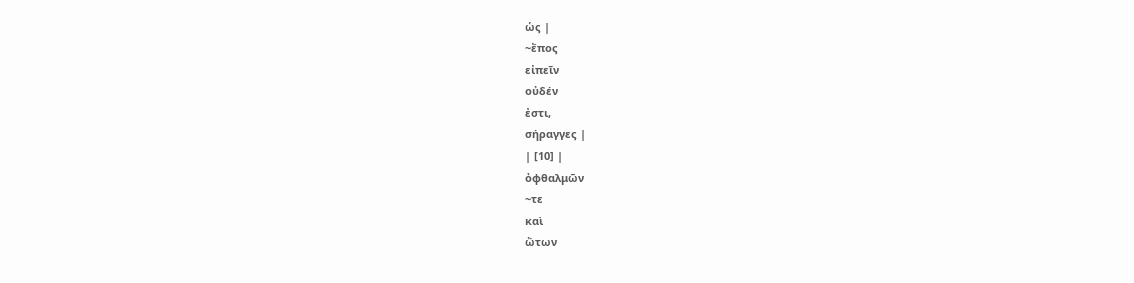ὡς |
~ἔπος
εἰπεῖν
οὐδέν
ἐστι,
σήραγγες |
| [10] |
ὀφθαλμῶν
~τε
καὶ
ὤτων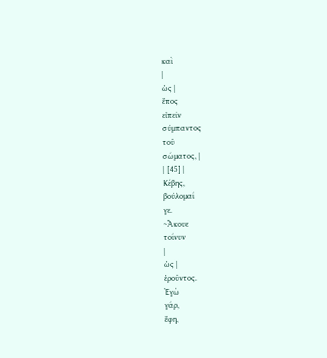καὶ
|
ὡς |
ἔπος
εἰπεῖν
σύμπαντος
τοῦ
σώματος, |
| [45] |
Κέβης,
βούλομαί
γε.
~Ἄκουε
τοίνυν
|
ὡς |
ἐροῦντος.
Ἐγὼ
γάρ,
ἔφη,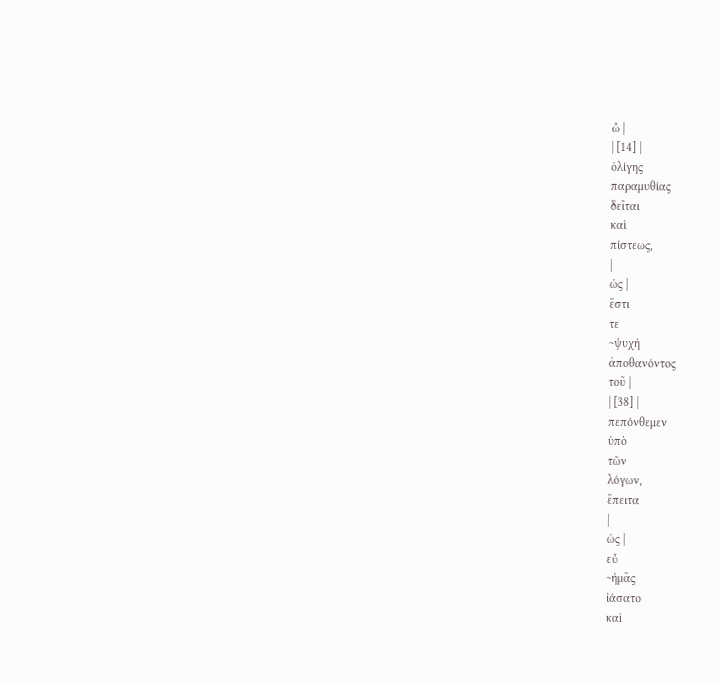ὦ |
| [14] |
ὀλίγης
παραμυθίας
δεῖται
καὶ
πίστεως,
|
ὡς |
ἔστι
τε
~ψυχὴ
ἀποθανόντος
τοῦ |
| [38] |
πεπόνθεμεν
ὑπὸ
τῶν
λόγων,
ἔπειτα
|
ὡς |
εὖ
~ἡμᾶς
ἰάσατο
καὶ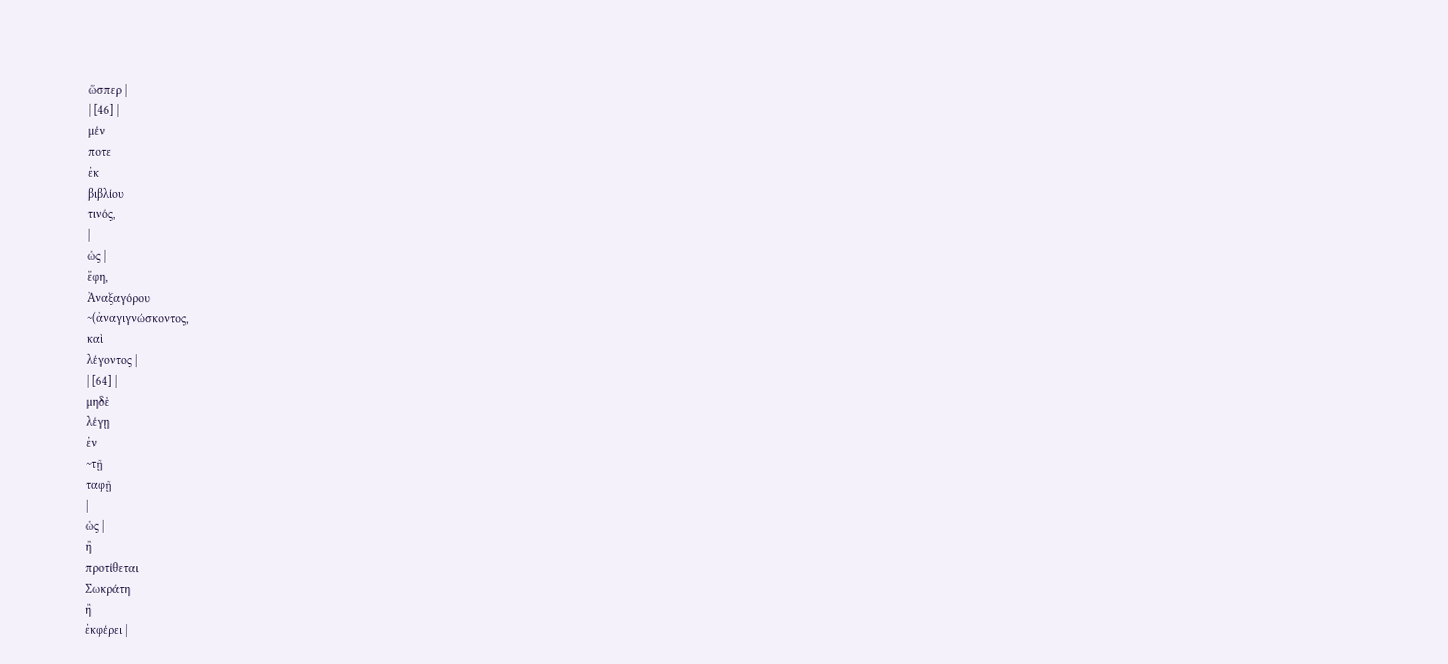ὥσπερ |
| [46] |
μέν
ποτε
ἐκ
βιβλίου
τινός,
|
ὡς |
ἔφη,
Ἀναξαγόρου
~(ἀναγιγνώσκοντος,
καὶ
λέγοντος |
| [64] |
μηδὲ
λέγῃ
ἐν
~τῇ
ταφῇ
|
ὡς |
ἢ
προτίθεται
Σωκράτη
ἢ
ἐκφέρει |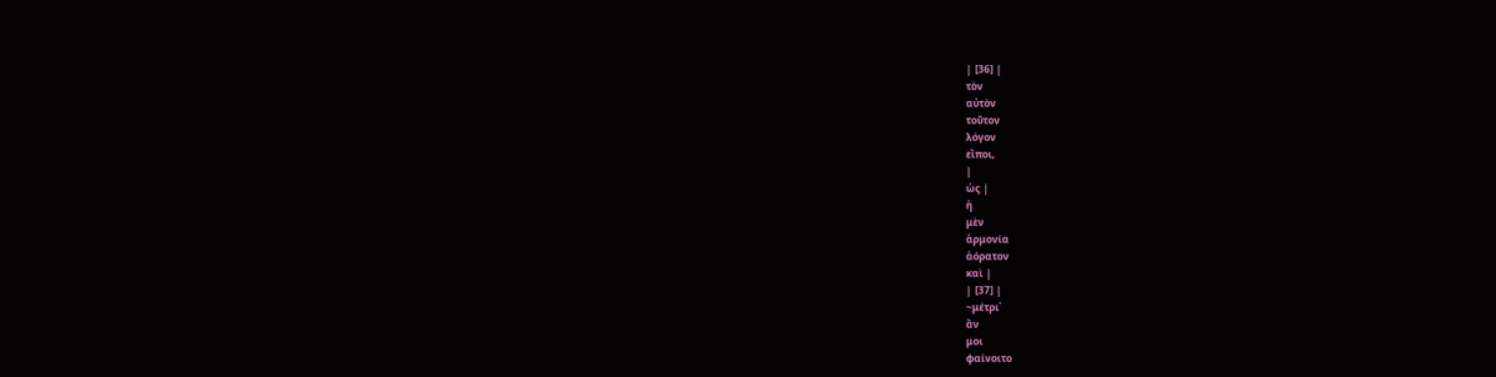| [36] |
τὸν
αὐτὸν
τοῦτον
λόγον
εἴποι,
|
ὡς |
ἡ
μὲν
ἁρμονία
ἀόρατον
καὶ |
| [37] |
~μέτρι᾽
ἄν
μοι
φαίνοιτο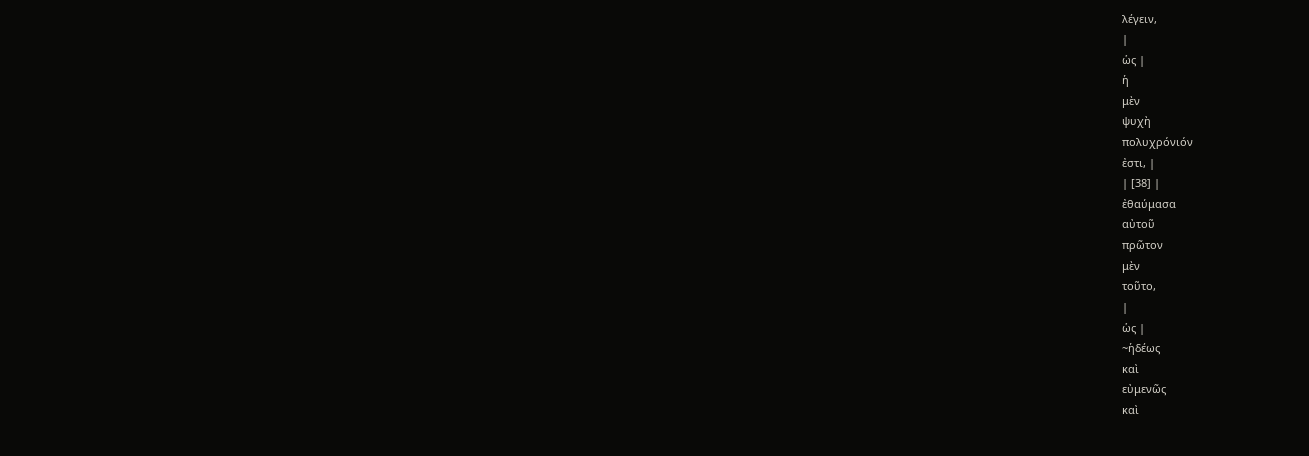λέγειν,
|
ὡς |
ἡ
μὲν
ψυχὴ
πολυχρόνιόν
ἐστι, |
| [38] |
ἐθαύμασα
αὐτοῦ
πρῶτον
μὲν
τοῦτο,
|
ὡς |
~ἡδέως
καὶ
εὐμενῶς
καὶ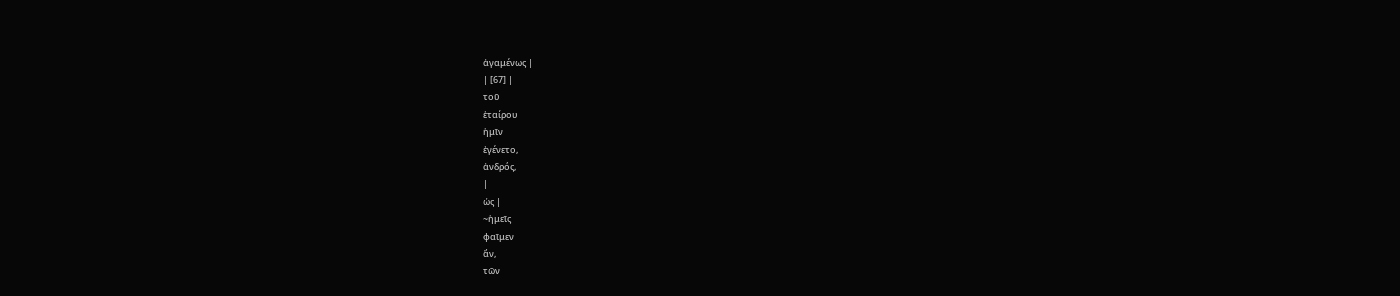ἀγαμένως |
| [67] |
τοῦ
ἑταίρου
ἡμῖν
ἐγένετο,
ἀνδρός,
|
ὡς |
~ἡμεῖς
φαῖμεν
ἄν,
τῶν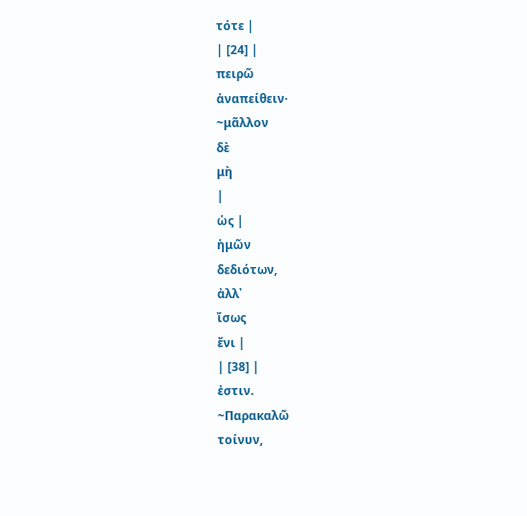τότε |
| [24] |
πειρῶ
ἀναπείθειν·
~μᾶλλον
δὲ
μὴ
|
ὡς |
ἡμῶν
δεδιότων,
ἀλλ᾽
ἴσως
ἔνι |
| [38] |
ἐστιν.
~Παρακαλῶ
τοίνυν,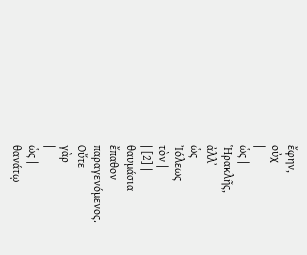ἔφην,
οὐχ
|
ὡς |
Ἡρακλῆς,
ἀλλ᾽
ὡς
Ἰόλεως
τὸν |
| [2] |
θαυμάσια
ἔπαθον
παραγενόμενος.
Οὔτε
γὰρ
|
ὡς |
θανάτῳ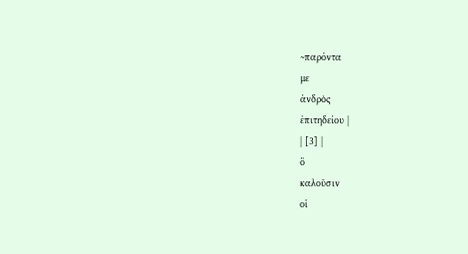~παρόντα
με
ἀνδρὸς
ἐπιτηδείου |
| [3] |
ὃ
καλοῦσιν
οἱ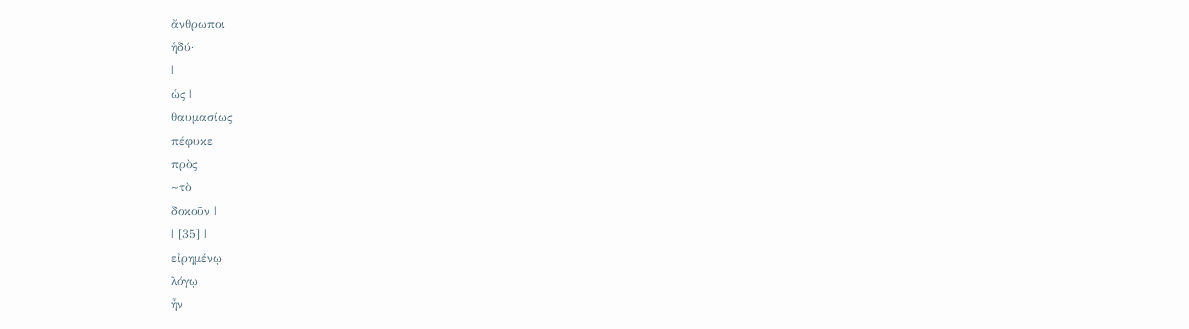ἄνθρωποι
ἡδύ·
|
ὡς |
θαυμασίως
πέφυκε
πρὸς
~τὸ
δοκοῦν |
| [35] |
εἰρημένῳ
λόγῳ
ἦν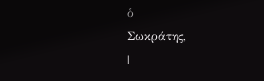ὁ
Σωκράτης,
|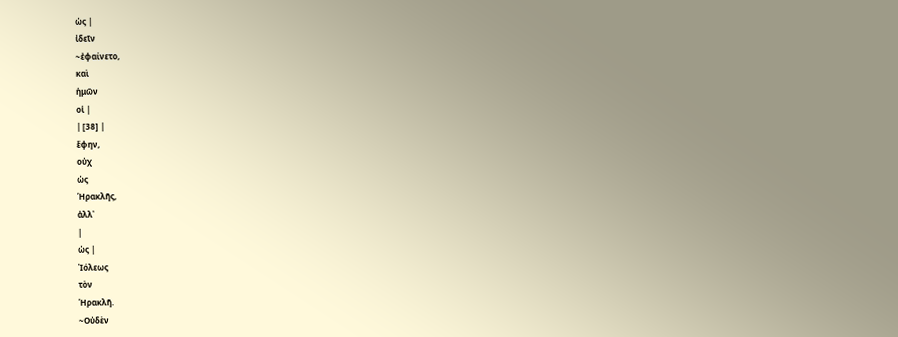ὡς |
ἰδεῖν
~ἐφαίνετο,
καὶ
ἡμῶν
οἱ |
| [38] |
ἔφην,
οὐχ
ὡς
Ἡρακλῆς,
ἀλλ᾽
|
ὡς |
Ἰόλεως
τὸν
Ἡρακλῆ.
~Οὐδὲν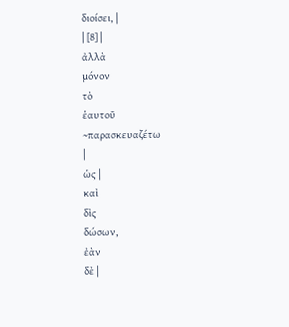διοίσει, |
| [8] |
ἀλλὰ
μόνον
τὸ
ἑαυτοῦ
~παρασκευαζέτω
|
ὡς |
καὶ
δὶς
δώσων,
ἐὰν
δὲ |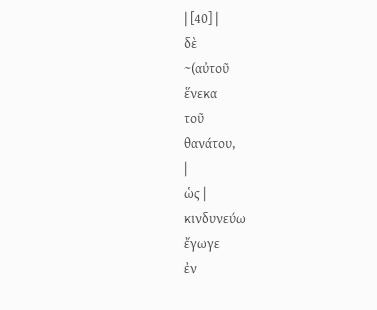| [40] |
δὲ
~(αὐτοῦ
ἕνεκα
τοῦ
θανάτου,
|
ὡς |
κινδυνεύω
ἔγωγε
ἐν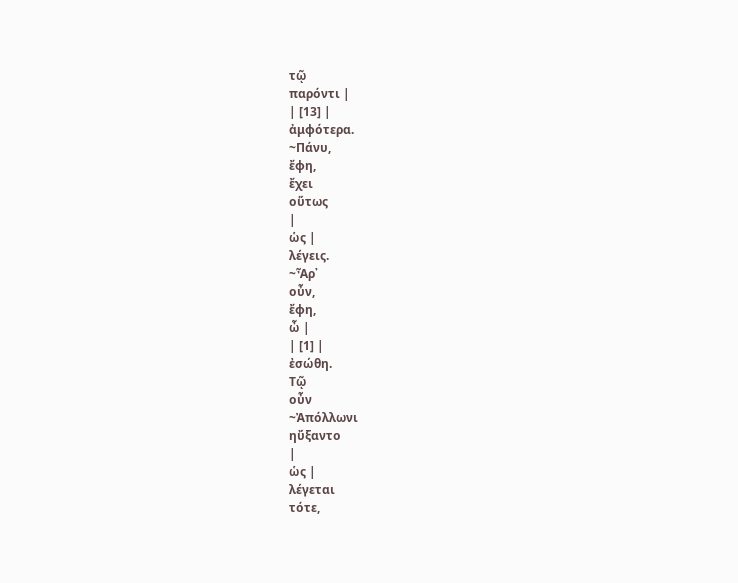τῷ
παρόντι |
| [13] |
ἀμφότερα.
~Πάνυ,
ἔφη,
ἔχει
οὕτως
|
ὡς |
λέγεις.
~Ἆρ᾽
οὖν,
ἔφη,
ὦ |
| [1] |
ἐσώθη.
Τῷ
οὖν
~Ἀπόλλωνι
ηὔξαντο
|
ὡς |
λέγεται
τότε,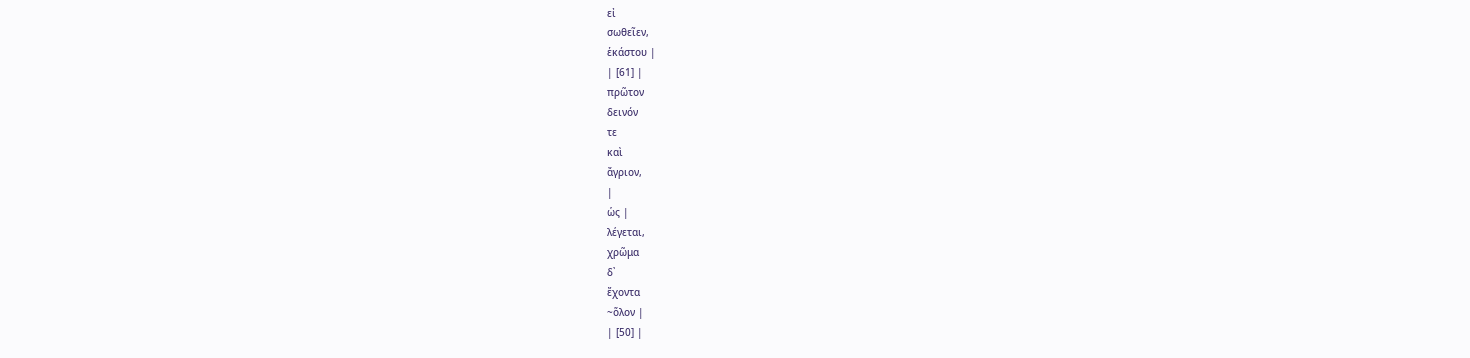εἰ
σωθεῖεν,
ἑκάστου |
| [61] |
πρῶτον
δεινόν
τε
καὶ
ἄγριον,
|
ὡς |
λέγεται,
χρῶμα
δ᾽
ἔχοντα
~ὅλον |
| [50] |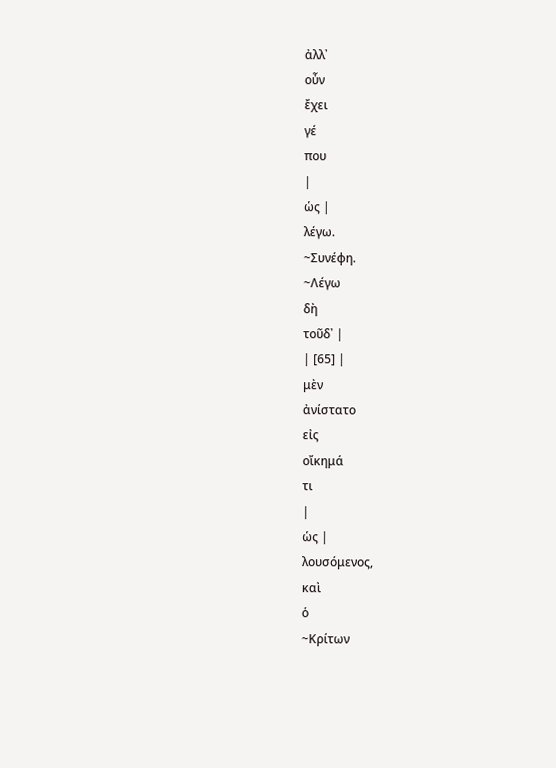ἀλλ᾽
οὖν
ἔχει
γέ
που
|
ὡς |
λέγω.
~Συνέφη.
~Λέγω
δὴ
τοῦδ᾽ |
| [65] |
μὲν
ἀνίστατο
εἰς
οἴκημά
τι
|
ὡς |
λουσόμενος,
καὶ
ὁ
~Κρίτων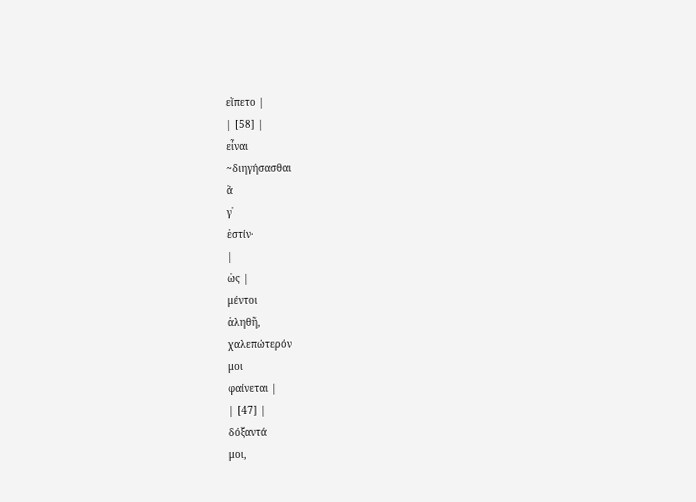εἵπετο |
| [58] |
εἶναι
~διηγήσασθαι
ἅ
γ᾽
ἐστίν·
|
ὡς |
μέντοι
ἀληθῆ,
χαλεπώτερόν
μοι
φαίνεται |
| [47] |
δόξαντά
μοι,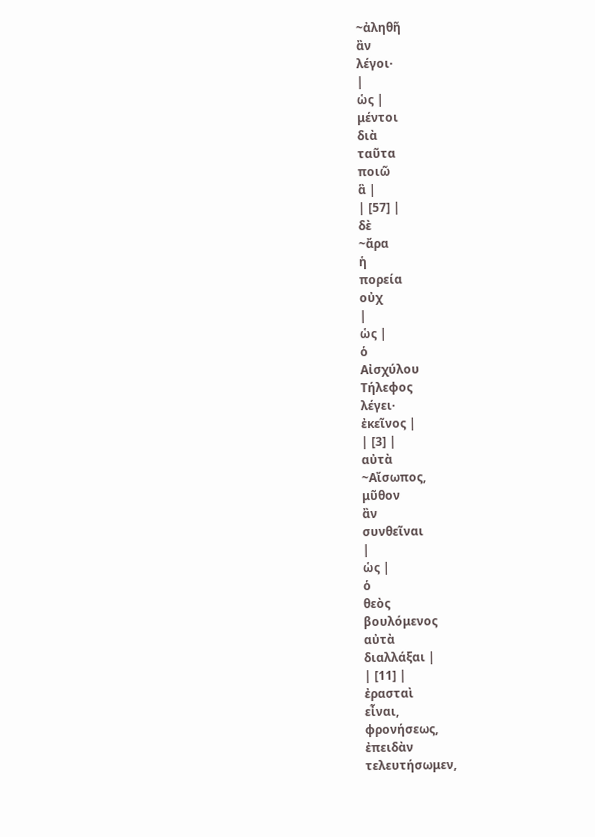~ἀληθῆ
ἂν
λέγοι·
|
ὡς |
μέντοι
διὰ
ταῦτα
ποιῶ
ἃ |
| [57] |
δὲ
~ἄρα
ἡ
πορεία
οὐχ
|
ὡς |
ὁ
Αἰσχύλου
Τήλεφος
λέγει·
ἐκεῖνος |
| [3] |
αὐτὰ
~Αἴσωπος,
μῦθον
ἂν
συνθεῖναι
|
ὡς |
ὁ
θεὸς
βουλόμενος
αὐτὰ
διαλλάξαι |
| [11] |
ἐρασταὶ
εἶναι,
φρονήσεως,
ἐπειδὰν
τελευτήσωμεν,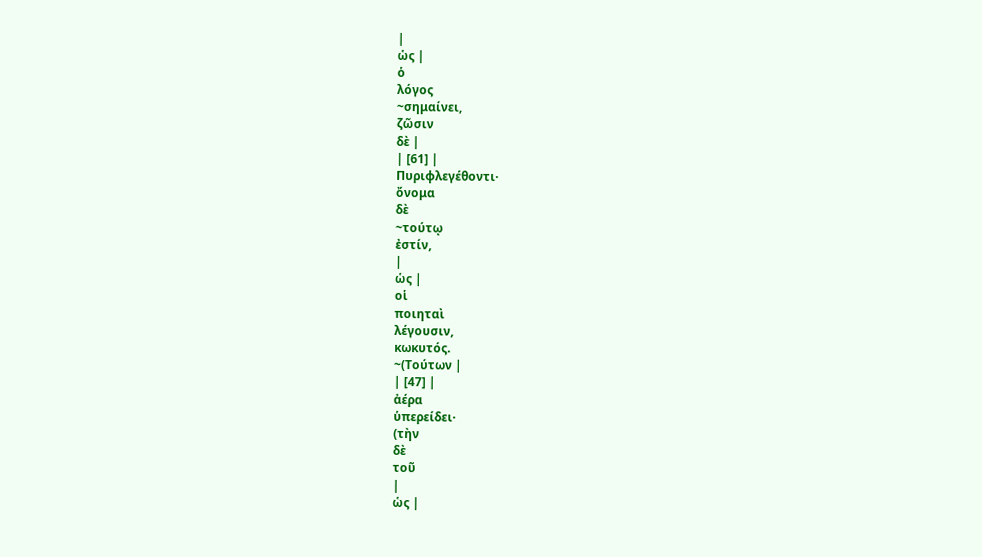|
ὡς |
ὁ
λόγος
~σημαίνει,
ζῶσιν
δὲ |
| [61] |
Πυριφλεγέθοντι·
ὄνομα
δὲ
~τούτῳ
ἐστίν,
|
ὡς |
οἱ
ποιηταὶ
λέγουσιν,
κωκυτός.
~(Τούτων |
| [47] |
ἀέρα
ὑπερείδει·
(τὴν
δὲ
τοῦ
|
ὡς |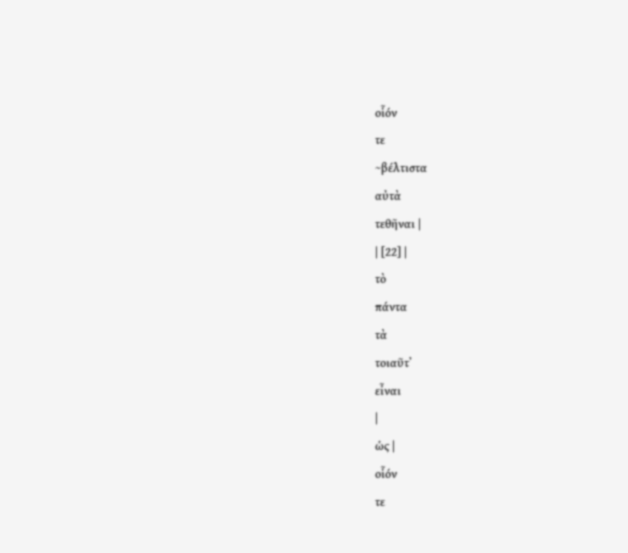οἷόν
τε
~βέλτιστα
αὐτὰ
τεθῆναι |
| [22] |
τὸ
πάντα
τὰ
τοιαῦτ᾽
εἶναι
|
ὡς |
οἷόν
τε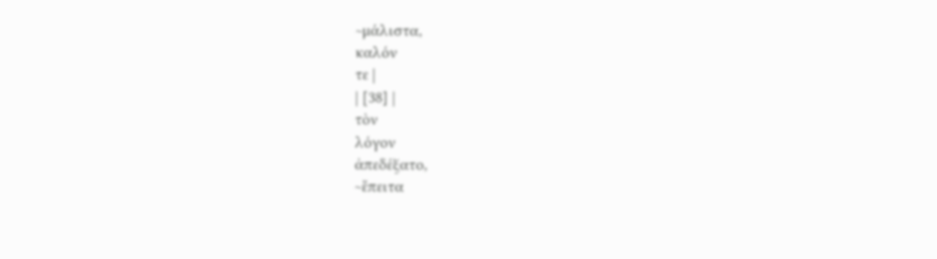~μάλιστα,
καλόν
τε |
| [38] |
τὸν
λόγον
ἀπεδέξατο,
~ἔπειτα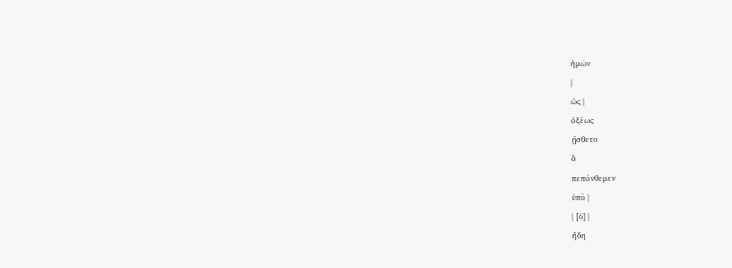ἡμῶν
|
ὡς |
ὀξέως
ᾔσθετο
ὃ
πεπόνθεμεν
ὑπὸ |
| [6] |
ἤδη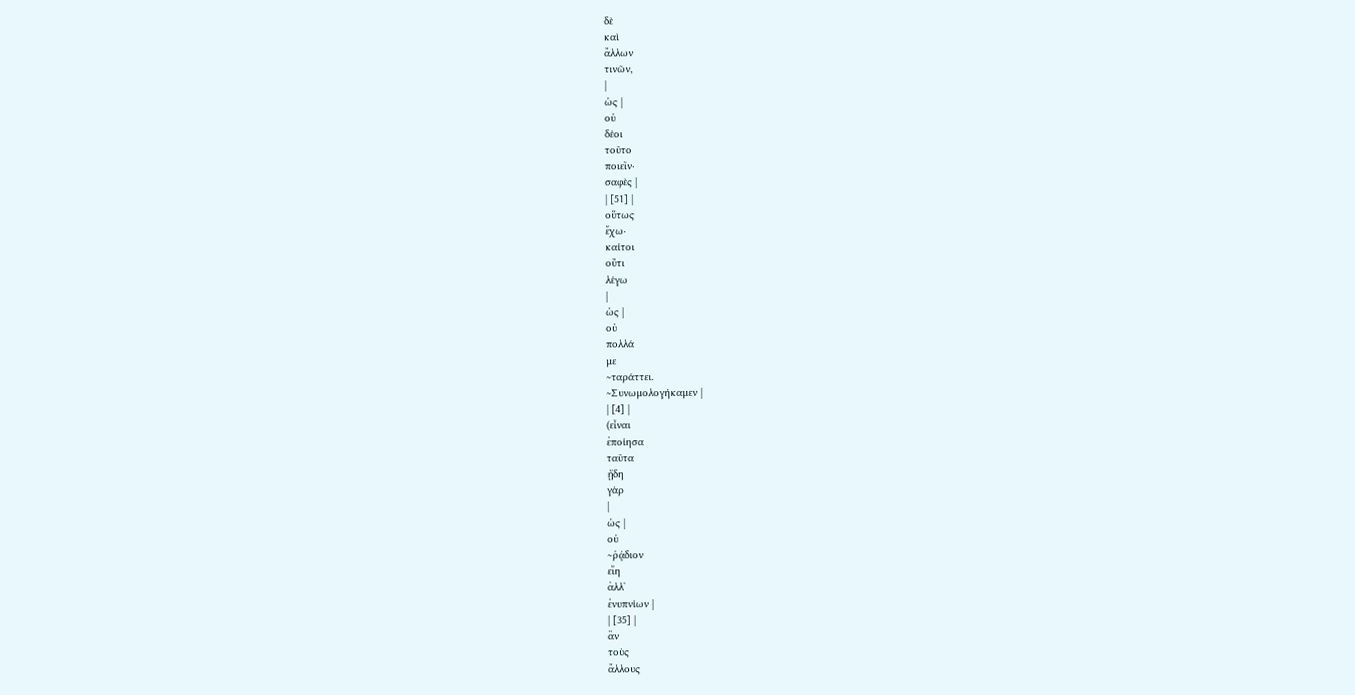δὲ
καὶ
ἄλλων
τινῶν,
|
ὡς |
οὐ
δέοι
τοῦτο
ποιεῖν·
σαφὲς |
| [51] |
οὕτως
ἔχω·
καίτοι
οὔτι
λέγω
|
ὡς |
οὐ
πολλά
με
~ταράττει.
~Συνωμολογήκαμεν |
| [4] |
(εἶναι
ἐποίησα
ταῦτα
ᾔδη
γὰρ
|
ὡς |
οὐ
~ῥᾴδιον
εἴη
ἀλλ᾽
ἐνυπνίων |
| [35] |
ἂν
τοὺς
ἄλλους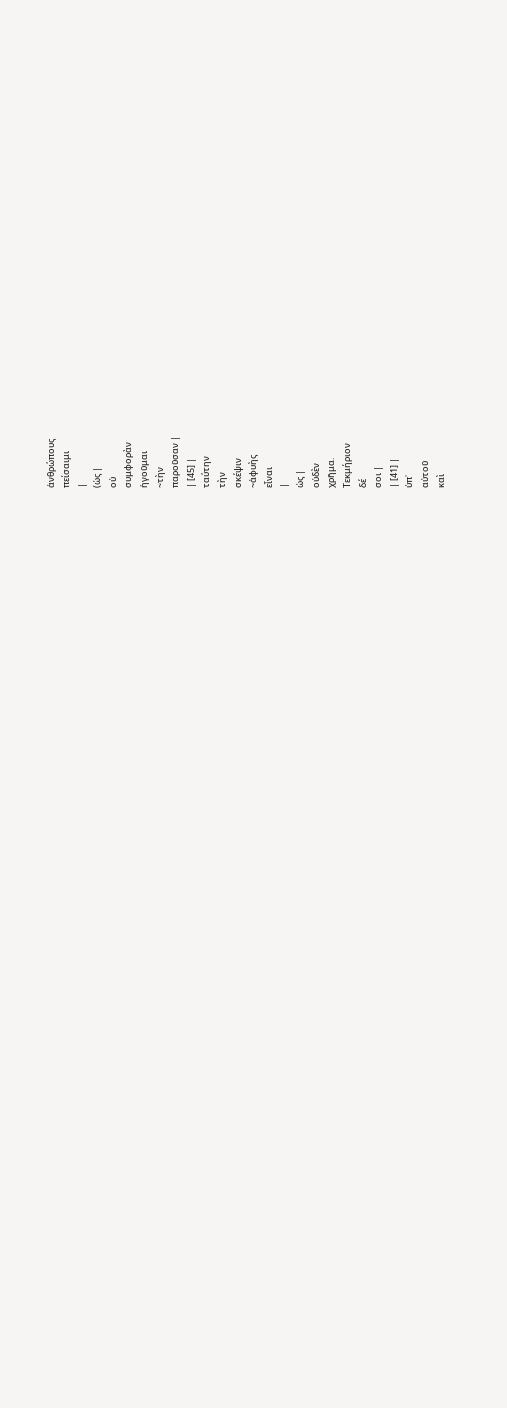ἀνθρώπους
πείσαιμι
|
(ὡς |
οὐ
συμφορὰν
ἡγοῦμαι
~τὴν
παροῦσαν |
| [45] |
ταύτην
τὴν
σκέψιν
~ἀφυὴς
εἶναι
|
ὡς |
οὐδὲν
χρῆμα.
Τεκμήριον
δέ
σοι |
| [41] |
ὑπ᾽
αὐτοῦ
καὶ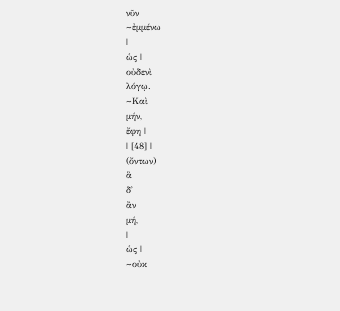νῦν
~ἐμμένω
|
ὡς |
οὐδενὶ
λόγῳ.
~Καὶ
μήν,
ἔφη |
| [48] |
(ὄντων)
ἃ
δ᾽
ἂν
μή,
|
ὡς |
~οὐκ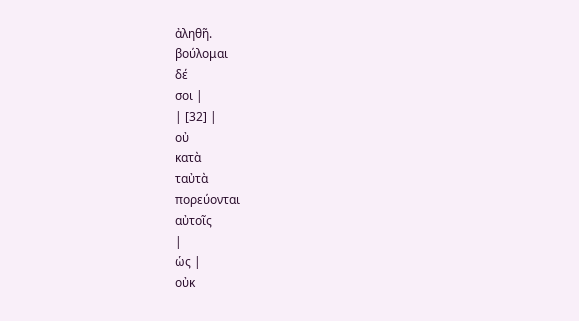ἀληθῆ.
βούλομαι
δέ
σοι |
| [32] |
οὐ
κατὰ
ταὐτὰ
πορεύονται
αὐτοῖς
|
ὡς |
οὐκ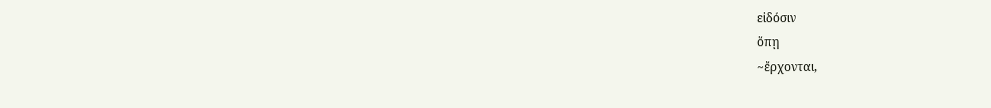εἰδόσιν
ὅπῃ
~ἔρχονται,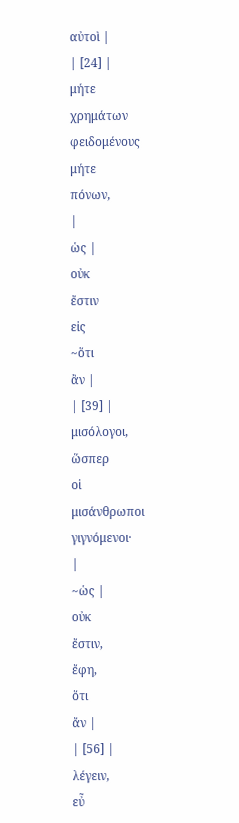αὐτοὶ |
| [24] |
μήτε
χρημάτων
φειδομένους
μήτε
πόνων,
|
ὡς |
οὐκ
ἔστιν
εἰς
~ὅτι
ἂν |
| [39] |
μισόλογοι,
ὥσπερ
οἱ
μισάνθρωποι
γιγνόμενοι·
|
~ὡς |
οὐκ
ἔστιν,
ἔφη,
ὅτι
ἄν |
| [56] |
λέγειν,
εὖ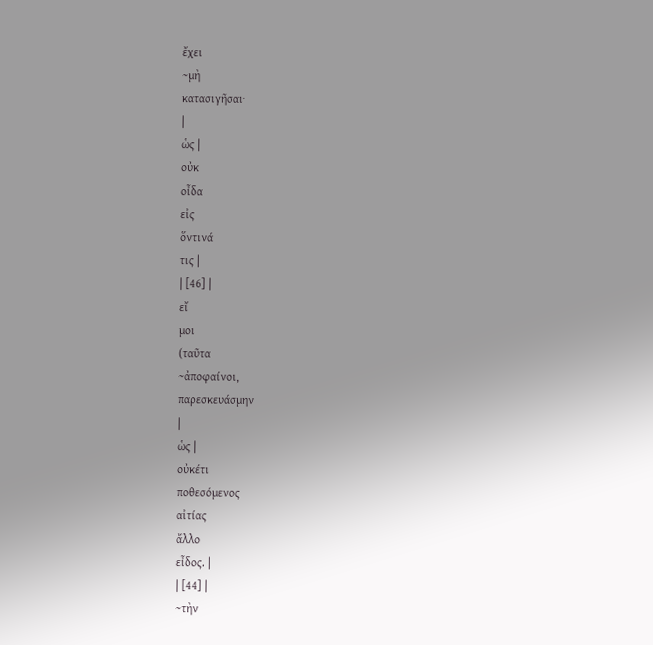ἔχει
~μὴ
κατασιγῆσαι·
|
ὡς |
οὐκ
οἶδα
εἰς
ὅντινά
τις |
| [46] |
εἴ
μοι
(ταῦτα
~ἀποφαίνοι,
παρεσκευάσμην
|
ὡς |
οὐκέτι
ποθεσόμενος
αἰτίας
ἄλλο
εἶδος. |
| [44] |
~τὴν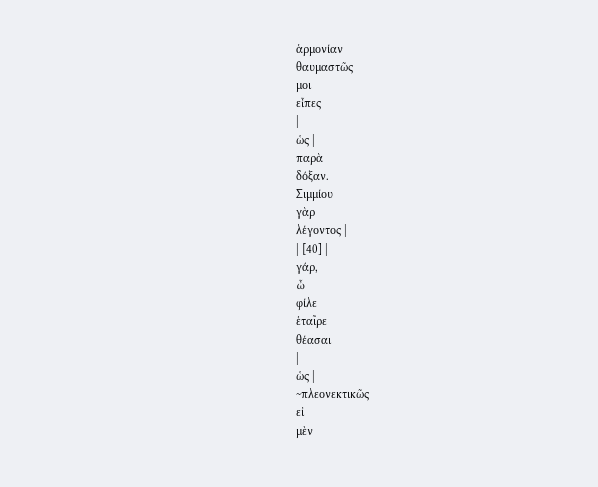ἁρμονίαν
θαυμαστῶς
μοι
εἶπες
|
ὡς |
παρὰ
δόξαν.
Σιμμίου
γὰρ
λέγοντος |
| [40] |
γάρ,
ὦ
φίλε
ἑταῖρε
θέασαι
|
ὡς |
~πλεονεκτικῶς
εἰ
μὲν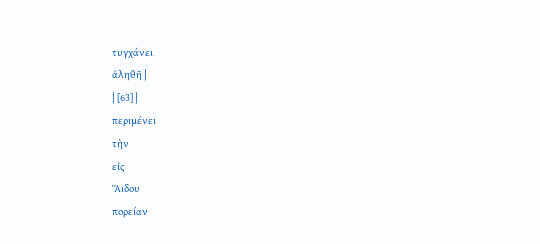τυγχάνει
ἀληθῆ |
| [63] |
περιμένει
τὴν
εἰς
Ἅιδου
πορείαν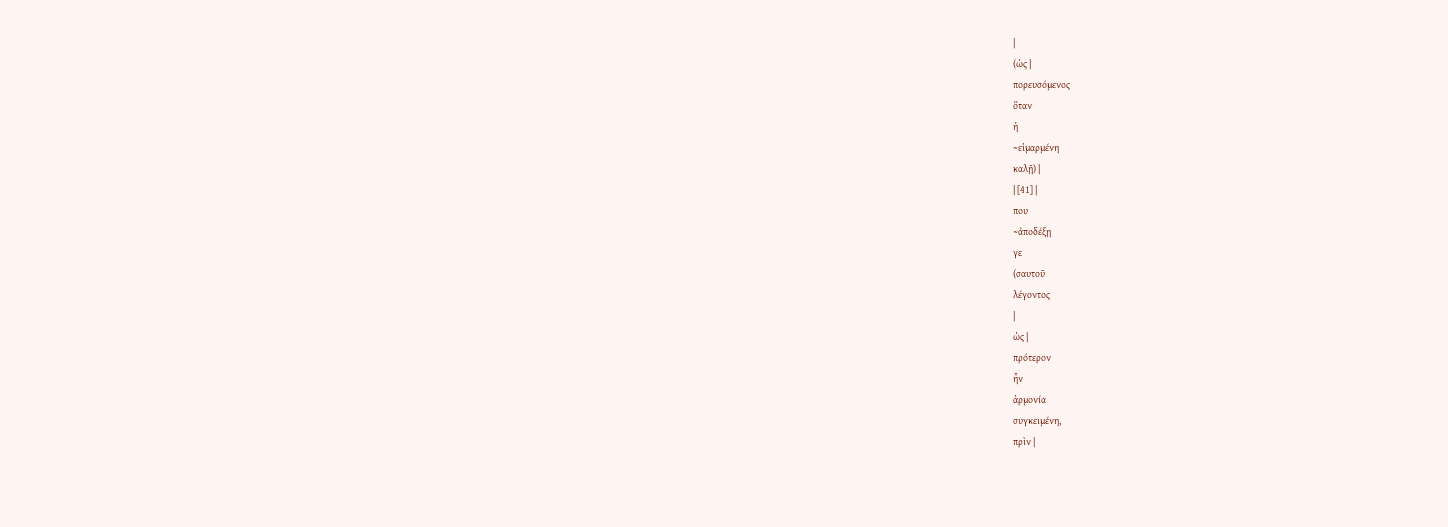|
(ὡς |
πορευσόμενος
ὅταν
ἡ
~εἱμαρμένη
καλῇ) |
| [41] |
που
~ἀποδέξῃ
γε
(σαυτοῦ
λέγοντος
|
ὡς |
πρότερον
ἦν
ἁρμονία
συγκειμένη,
πρὶν |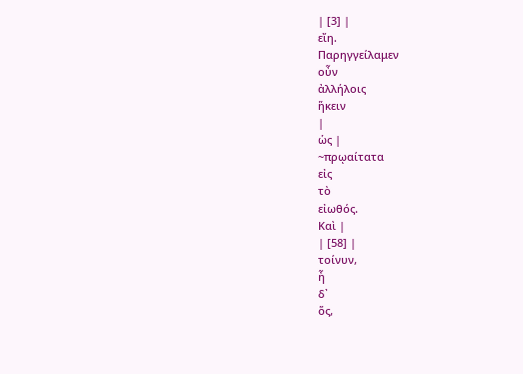| [3] |
εἴη.
Παρηγγείλαμεν
οὖν
ἀλλήλοις
ἥκειν
|
ὡς |
~πρῳαίτατα
εἰς
τὸ
εἰωθός.
Καὶ |
| [58] |
τοίνυν,
ἦ
δ᾽
ὅς,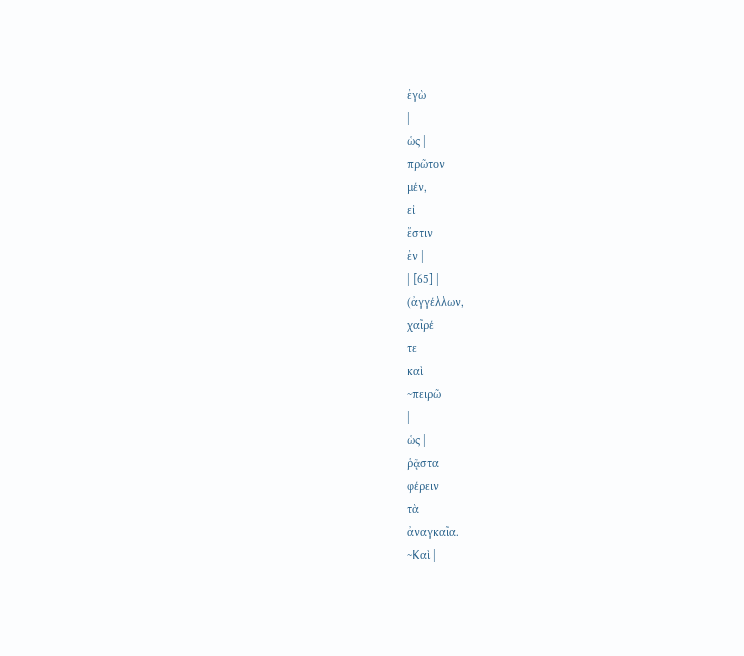ἐγὼ
|
ὡς |
πρῶτον
μέν,
εἰ
ἔστιν
ἐν |
| [65] |
(ἀγγέλλων,
χαῖρέ
τε
καὶ
~πειρῶ
|
ὡς |
ῥᾷστα
φέρειν
τὰ
ἀναγκαῖα.
~Καὶ |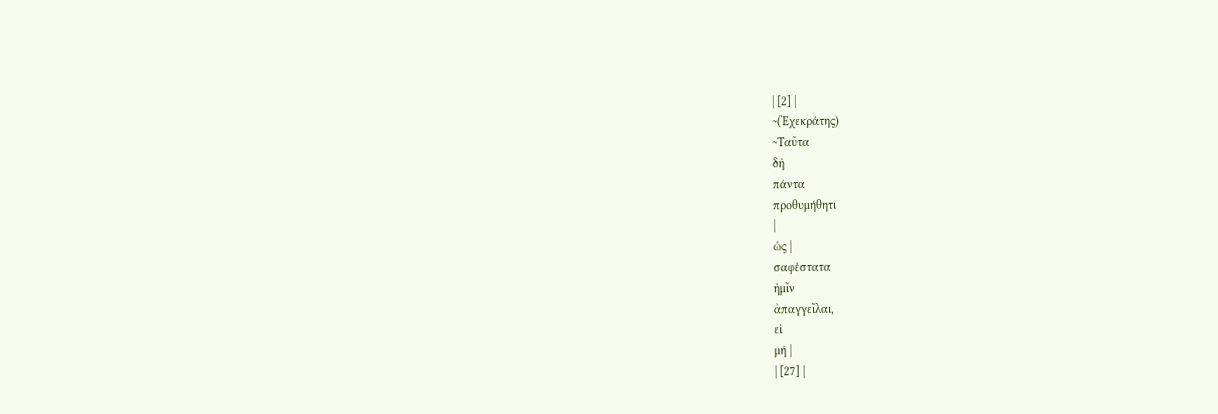| [2] |
~(Ἐχεκράτης)
~Ταῦτα
δὴ
πάντα
προθυμήθητι
|
ὡς |
σαφέστατα
ἡμῖν
ἀπαγγεῖλαι,
εἰ
μή |
| [27] |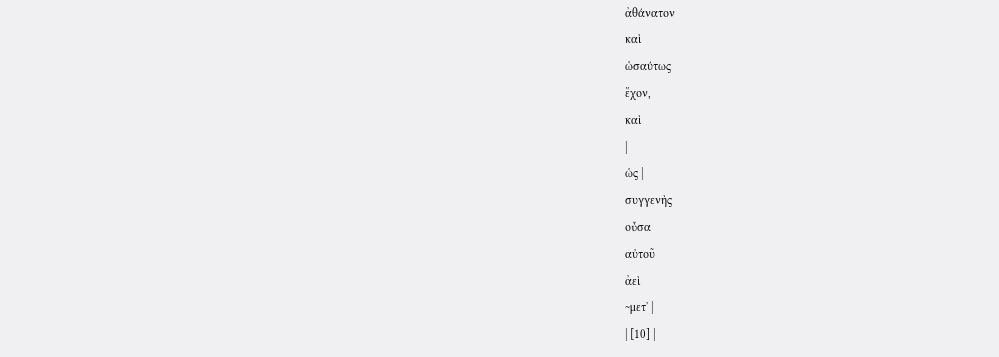ἀθάνατον
καὶ
ὡσαύτως
ἔχον,
καὶ
|
ὡς |
συγγενὴς
οὖσα
αὐτοῦ
ἀεὶ
~μετ᾽ |
| [10] |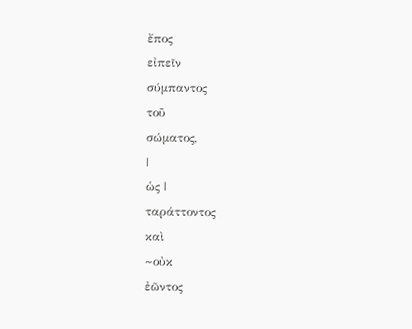ἔπος
εἰπεῖν
σύμπαντος
τοῦ
σώματος,
|
ὡς |
ταράττοντος
καὶ
~οὐκ
ἐῶντος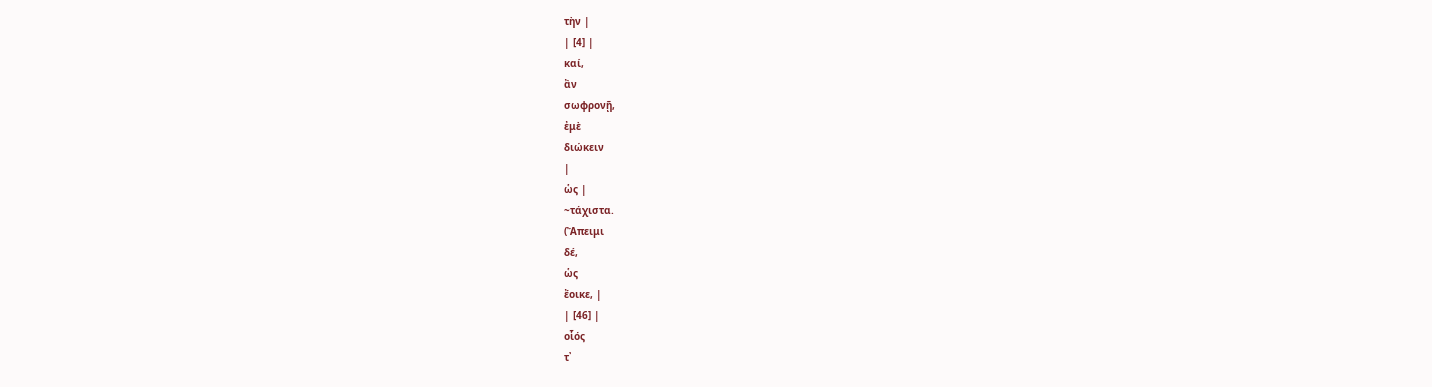τὴν |
| [4] |
καί,
ἂν
σωφρονῇ,
ἐμὲ
διώκειν
|
ὡς |
~τάχιστα.
(Ἄπειμι
δέ,
ὡς
ἔοικε, |
| [46] |
οἷός
τ᾽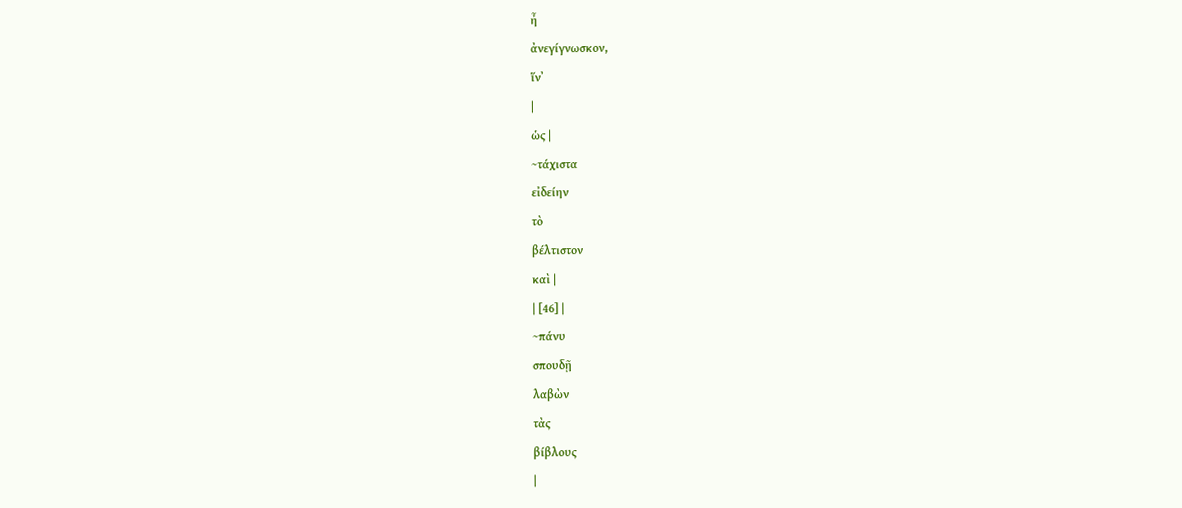ἦ
ἀνεγίγνωσκον,
ἵν᾽
|
ὡς |
~τάχιστα
εἰδείην
τὸ
βέλτιστον
καὶ |
| [46] |
~πάνυ
σπουδῇ
λαβὼν
τὰς
βίβλους
|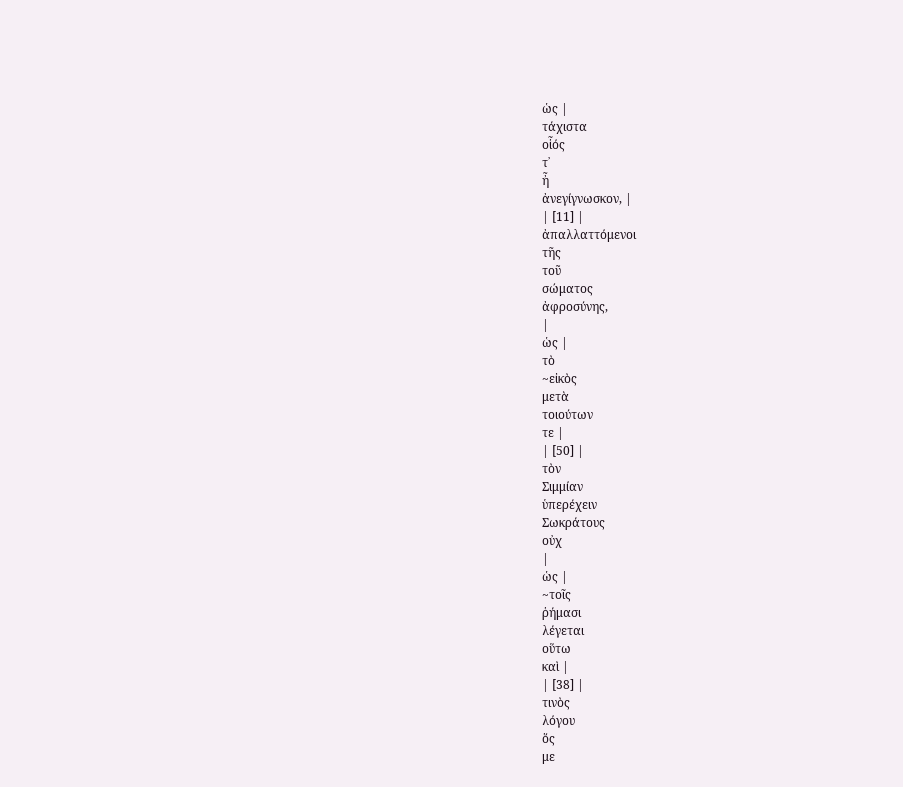ὡς |
τάχιστα
οἷός
τ᾽
ἦ
ἀνεγίγνωσκον, |
| [11] |
ἀπαλλαττόμενοι
τῆς
τοῦ
σώματος
ἀφροσύνης,
|
ὡς |
τὸ
~εἰκὸς
μετὰ
τοιούτων
τε |
| [50] |
τὸν
Σιμμίαν
ὑπερέχειν
Σωκράτους
οὐχ
|
ὡς |
~τοῖς
ῥήμασι
λέγεται
οὕτω
καὶ |
| [38] |
τινὸς
λόγου
ὅς
με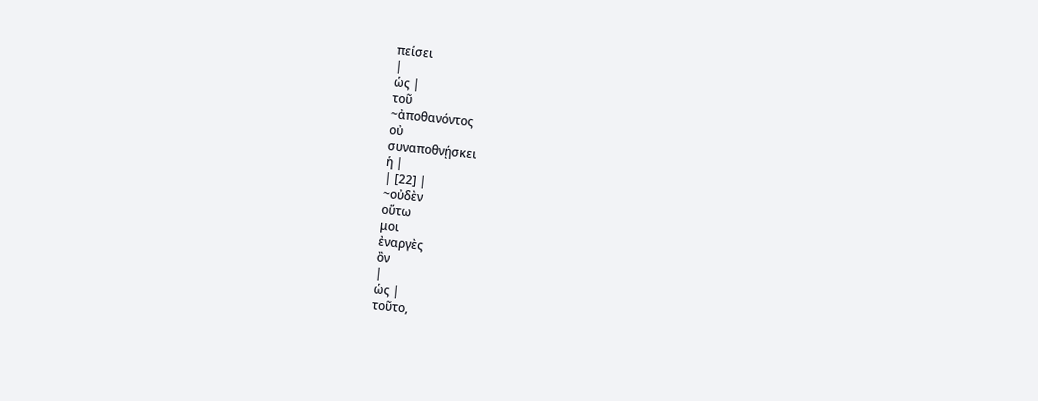πείσει
|
ὡς |
τοῦ
~ἀποθανόντος
οὐ
συναποθνῄσκει
ἡ |
| [22] |
~οὐδὲν
οὕτω
μοι
ἐναργὲς
ὂν
|
ὡς |
τοῦτο,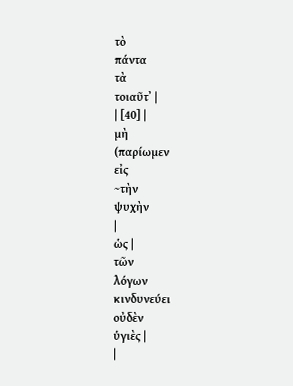τὸ
πάντα
τὰ
τοιαῦτ᾽ |
| [40] |
μὴ
(παρίωμεν
εἰς
~τὴν
ψυχὴν
|
ὡς |
τῶν
λόγων
κινδυνεύει
οὐδὲν
ὑγιὲς |
|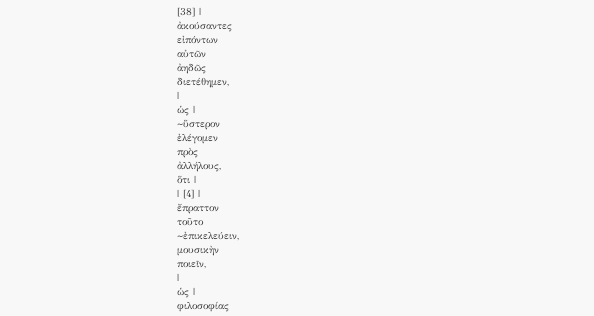[38] |
ἀκούσαντες
εἰπόντων
αὐτῶν
ἀηδῶς
διετέθημεν,
|
ὡς |
~ὕστερον
ἐλέγομεν
πρὸς
ἀλλήλους,
ὅτι |
| [4] |
ἔπραττον
τοῦτο
~ἐπικελεύειν,
μουσικὴν
ποιεῖν,
|
ὡς |
φιλοσοφίας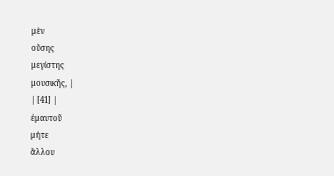μὲν
οὔσης
μεγίστης
μουσικῆς, |
| [41] |
ἐμαυτοῦ
μήτε
ἄλλου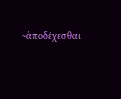~ἀποδέχεσθαι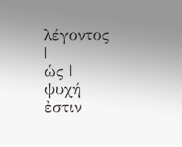λέγοντος
|
ὡς |
ψυχή
ἐστιν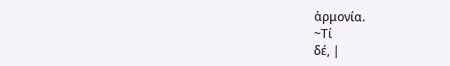ἁρμονία.
~Τί
δέ, |